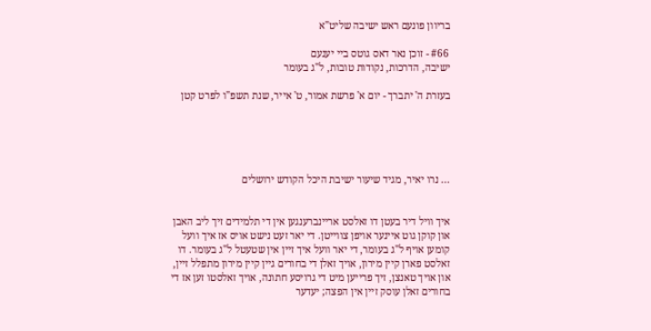בריוון פונעם ראש ישיבה שליט"א

#66 - זוכן נאר דאס גוטס ביי יענעם
ישיבה, הדרכות, נקודות טובות, ל"ג בעומר

בעזרת ה' יתברך - יום א' פרשת אמור, ט' אייר, שנת תשפ"ו לפרט קטן





... נרו יאיר, מגיד שיעור ישיבת היכל הקודש ירושלים


איך וויל דיר בעטן דו זאלסט אריינברענגען אין די תלמידים זיך ליב האבן און קוקן גוט איינער אויפן צווייטן. די יאר זעט נישט אויס אז איך וועל קומען אויף ל"ג בעומר, די יאר וועל איך זיין אין שטעטל ל"ג בעומר. דו זאלסט פארן קיין מירון, אויך זאלן די בחורים גיין קיין מירון מתפלל זיין, און אויך טאנצן, זיך פרייען מיט די גרויסע חתונה, אויך זאלסטו זען אז די בחורים זאלן עוסק זיין אין הפצה; יעדער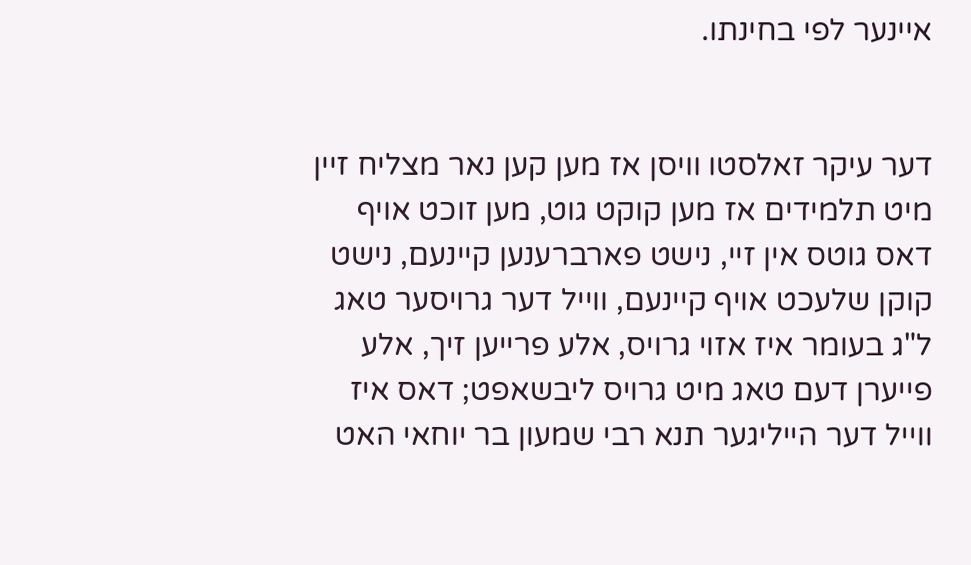איינער לפי בחינתו.


דער עיקר זאלסטו וויסן אז מען קען נאר מצליח זיין מיט תלמידים אז מען קוקט גוט, מען זוכט אויף דאס גוטס אין זיי, נישט פארברענען קיינעם, נישט קוקן שלעכט אויף קיינעם, ווייל דער גרויסער טאג ל"ג בעומר איז אזוי גרויס, אלע פרייען זיך, אלע פייערן דעם טאג מיט גרויס ליבשאפט; דאס איז ווייל דער הייליגער תנא רבי שמעון בר יוחאי האט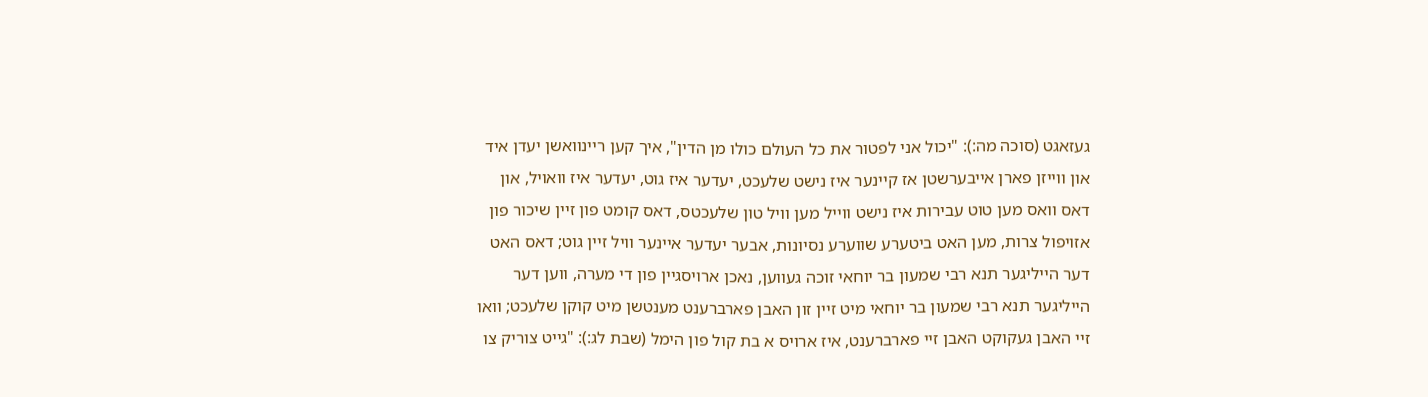געזאגט (סוכה מה:): "יכול אני לפטור את כל העולם כולו מן הדין", איך קען ריינוואשן יעדן איד און ווייזן פארן אייבערשטן אז קיינער איז נישט שלעכט, יעדער איז גוט, יעדער איז וואויל, און דאס וואס מען טוט עבירות איז נישט ווייל מען וויל טון שלעכטס, דאס קומט פון זיין שיכור פון אזויפול צרות, מען האט ביטערע שווערע נסיונות, אבער יעדער איינער וויל זיין גוט; דאס האט דער הייליגער תנא רבי שמעון בר יוחאי זוכה געווען, נאכן ארויסגיין פון די מערה, ווען דער הייליגער תנא רבי שמעון בר יוחאי מיט זיין זון האבן פארברענט מענטשן מיט קוקן שלעכט; וואו זיי האבן געקוקט האבן זיי פארברענט, איז ארויס א בת קול פון הימל (שבת לג:): "גייט צוריק צו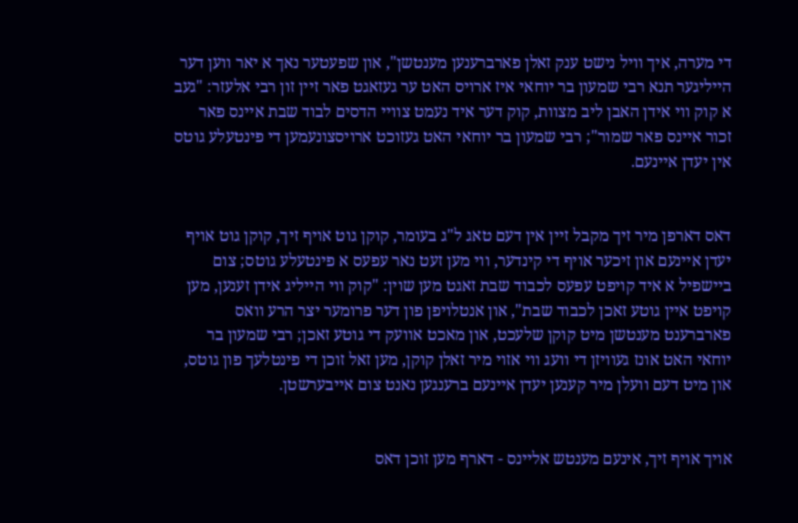די מערה, איך וויל נישט ענק זאלן פארברענען מענטשן", און שפעטער נאך א יאר ווען דער הייליגער תנא רבי שמעון בר יוחאי איז ארויס האט ער געזאגט פאר זיין זון רבי אלעזר: "געב א קוק ווי אידן האבן ליב מצוות, קוק דער איד נעמט צוויי הדסים לבוד שבת איינס פאר זכור איינס פאר שמור"; רבי שמעון בר יוחאי האט געזוכט ארויסצונעמען די פינטעלע גוטס אין יעדן איינעם.


דאס דארפן מיר זיך מקבל זיין אין דעם טאג ל"ג בעומר, קוקן גוט אויף זיך, קוקן גוט אויף יעדן איינעם און זיכער אויף די קינדער, ווי מען זעט נאר עפעס א פינטעלע גוטס; צום ביישפיל א איד קויפט עפעס לכבוד שבת זאגט מען שוין: "קוק ווי הייליג אידן זענען, מען קויפט איין גוטע זאכן לכבוד שבת", און אנטלויפן פון דער פרומער יצר הרע וואס פארברענט מענטשן מיט קוקן שלעכט, און מאכט אוועק די גוטע זאכן; רבי שמעון בר יוחאי האט אונז געוויזן די וועג ווי אזוי מיר זאלן קוקן, מען זאל זוכן די פינטלעך פון גוטס, און מיט דעם וועלן מיר קענען יעדן איינעם ברענגען נאנט צום אייבערשטן.


אויך אויף זיך, אינעם מענטש אליינס - דארף מען זוכן דאס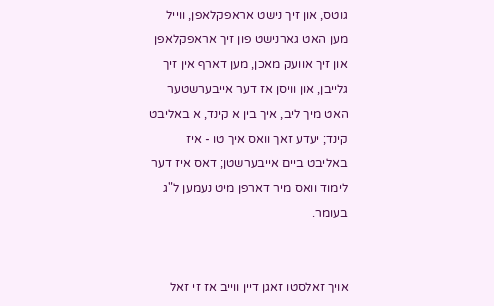גוטס, און זיך נישט אראפקלאפן, ווייל מען האט גארנישט פון זיך אראפקלאפן און זיך אוועק מאכן, מען דארף אין זיך גלייבן, און וויסן אז דער אייבערשטער האט מיך ליב, איך בין א קינד, א באליבט קינד; יעדע זאך וואס איך טו - איז באליבט ביים אייבערשטן; דאס איז דער לימוד וואס מיר דארפן מיט נעמען ל"ג בעומר.


אויך זאלסטו זאגן דיין ווייב אז זי זאל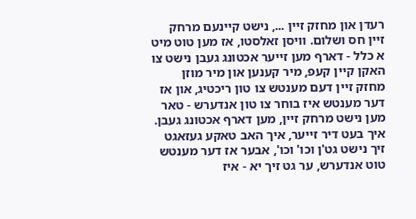רעדן און מחזק זיין ..., נישט קיינעם מרחק זיין חס ושלום. וויסן זאלסטו, אז מען טוט מיט א כלל - דארף מען זייער אכטונג געבן נישט צו האקן קיין קעפ, מיר קענען און מיר מוזן מחזק זיין דעם מענטש צו טון ריכטיג, און אז דער מענטש איז בוחר צו טון אנדערש - טאר מען נישט מרחק זיין, מען דארף אכטונג געבן. איך בעט דיר זייער, איך האב טאקע געזאגט זיך נישט גט'ן וכו' וכו', אבער אז דער מענטש טוט אנדערש, ער גט זיך יא - איז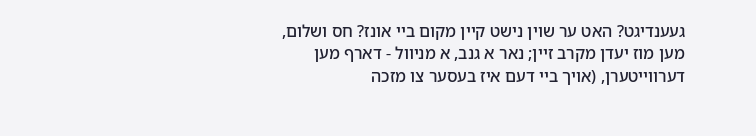געענדיגט? האט ער שוין נישט קיין מקום ביי אונז? חס ושלום, מען מוז יעדן מקרב זיין; נאר א גנב, א מניוול - דארף מען דערווייטערן, (אויך ביי דעם איז בעסער צו מזכה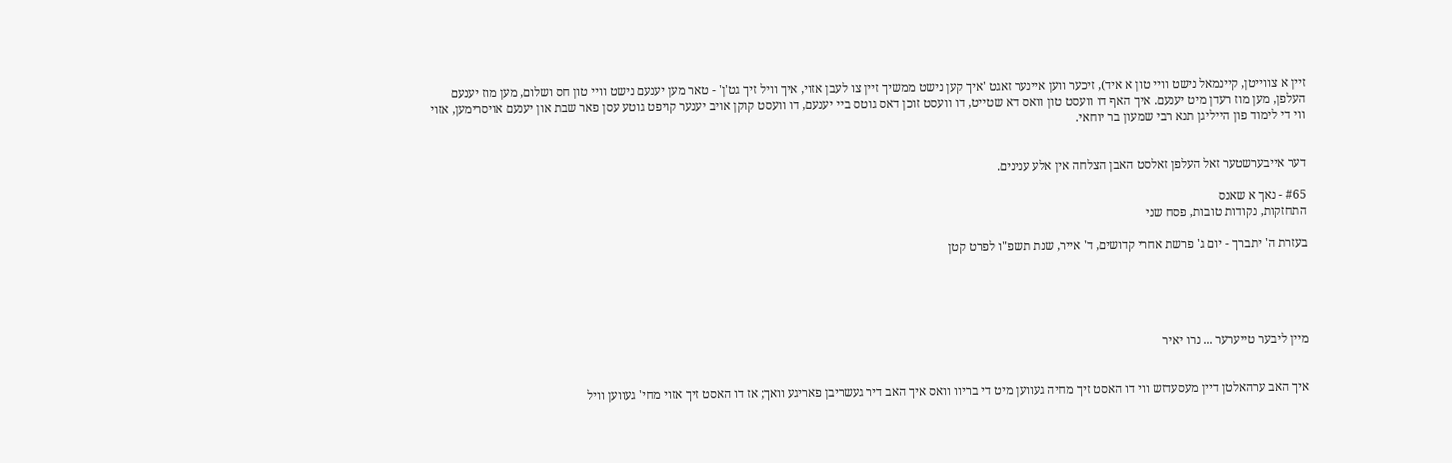זיין א צווייטן, קיינמאל נישט וויי טון א איד), זיכער ווען איינער זאגט 'איך קען נישט ממשיך זיין צו לעבן אזוי, איך וויל זיך גט'ן' - טאר מען יענעם נישט וויי טון חס ושלום, מען מוז יענעם העלפן, מען מוז רעדן מיט יענעם. איך האף דו וועסט טון וואס דא שטייט, דו וועסט זוכן דאס גוטס ביי יענעם, דו וועסט קוקן אויב יענער קויפט גוטע עסן פאר שבת און יענעם אויסרימען, אזוי ווי די לימוד פון הייליגן תנא רבי שמעון בר יוחאי.


דער אייבערשטער זאל העלפן זאלסט האבן הצלחה אין אלע ענינים.

#65 - נאך א שאנס
התחזקות, נקודות טובות, פסח שני

בעזרת ה' יתברך - יום ג' פרשת אחרי קדושים, ד' אייר, שנת תשפ"ו לפרט קטן





מיין ליבער טייערער ... נרו יאיר


איך האב ערהאלטן דיין מעסעדזש ווי דו האסט זיך מחיה געווען מיט די בריוו וואס איך האב דיר געשריבן פאריגע וואך; אז דו האסט זיך אזוי מחי' געווען וויל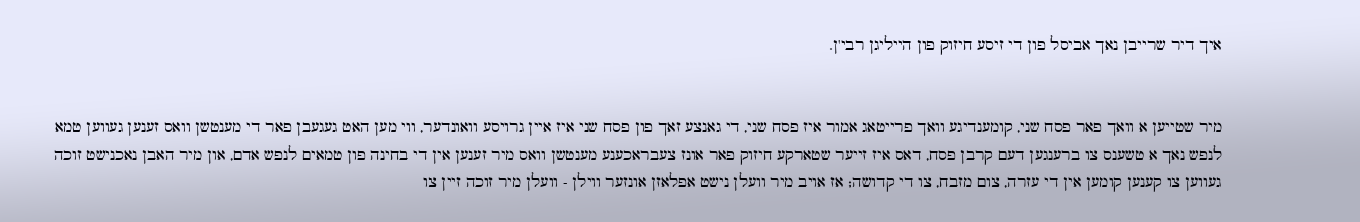איך דיר שרייבן נאך אביסל פון די זיסע חיזוק פון הייליגן רבי'ן.


מיר שטייען א וואך פאר פסח שני, קומענדיגע וואך פרייטאג אמור איז פסח שני, די גאנצע זאך פון פסח שני איז איין גרויסע וואונדער, ווי מען האט געגעבן פאר די מענטשן וואס זענען געווען טמא לנפש נאך א טשענס צו ברענגען דעם קרבן פסח, דאס איז זייער שטארקע חיזוק פאר אונז צעבראכענע מענטשן וואס מיר זענען אין די בחינה פון טמאים לנפש אדם, און מיר האבן נאכנישט זוכה געווען צו קענען קומען אין די עזרה, צום מזבח, צו די קדושה; אז אויב מיר וועלן נישט אפלאזן אונזער ווילן - וועלן מיר זוכה זיין צו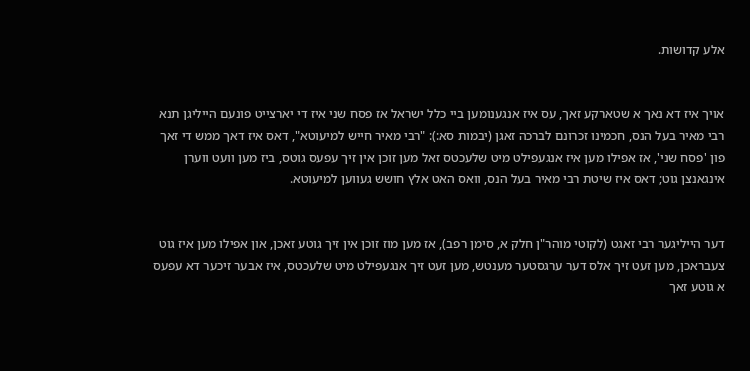אלע קדושות.


אויך איז דא נאך א שטארקע זאך, עס איז אנגענומען ביי כלל ישראל אז פסח שני איז די יארצייט פונעם הייליגן תנא רבי מאיר בעל הנס, חכמינו זכרונם לברכה זאגן (יבמות סא:): "רבי מאיר חייש למיעוטא", דאס איז דאך ממש די זאך פון 'פסח שני', אז אפילו מען איז אנגעפילט מיט שלעכטס זאל מען זוכן אין זיך עפעס גוטס, ביז מען וועט ווערן אינגאנצן גוט; דאס איז שיטת רבי מאיר בעל הנס, וואס האט אלץ חושש געווען למיעוטא.


דער הייליגער רבי זאגט (לקוטי מוהר"ן חלק א, סימן רפב), אז מען מוז זוכן אין זיך גוטע זאכן, און אפילו מען איז גוט צעבראכן, מען זעט זיך אלס דער ערגסטער מענטש, מען זעט זיך אנגעפילט מיט שלעכטס, איז אבער זיכער דא עפעס א גוטע זאך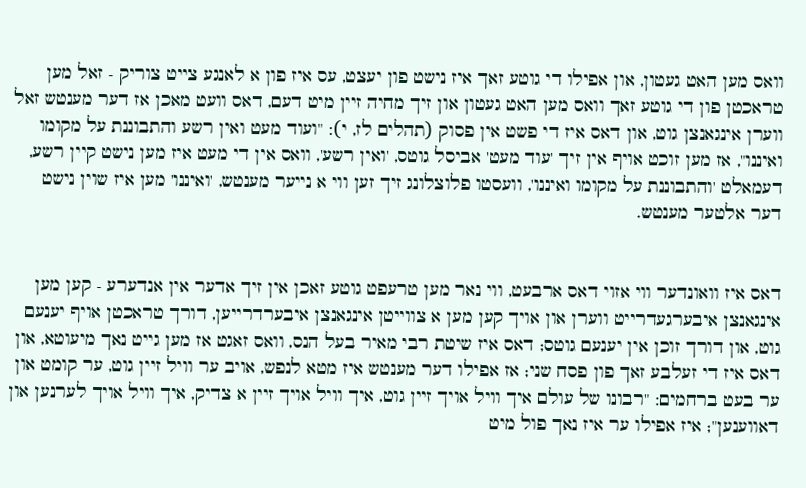וואס מען האט געטון, און אפילו די גוטע זאך איז נישט פון יעצט, עס איז פון א לאנגע צייט צוריק - זאל מען טראכטן פון די גוטע זאך וואס מען האט געטון און זיך מחיה זיין מיט דעם, דאס וועט מאכן אז דער מענטש זאל ווערן אינגאנצן גוט, און דאס איז די פשט אין פסוק (תהלים לז, י): "ועוד מעט ואין רשע והתבוננת על מקומו ואיננו", אז מען זוכט אויף אין זיך 'עוד מעט' אביסל גוטס, 'ואין רשע', וואס אין די מעט איז מען נישט קיין רשע, דעמאלט 'והתבוננת על מקומו ואיננו', וועסטו פלוצלונג זיך זען ווי א נייער מענטש, 'ואיננו' מען איז שוין נישט דער אלטער מענטש.


דאס איז וואונדער ווי אזוי דאס ארבעט, ווי נאר מען טרעפט גוטע זאכן אין זיך אדער אין אנדערע - קען מען אינגאנצן איבערגעדרייט ווערן און אויך קען מען א צווייטן אינגאנצן איבערדרייען, דורך טראכטן אויף יענעם גוט, און דורך זוכן אין יענעם גוטס; דאס איז שיטת רבי מאיר בעל הנס, וואס זאגט אז מען גייט נאך מיעוטא, און דאס איז די זעלבע זאך פון פסח שני; אז אפילו דער מענטש איז מטא לנפש, אויב ער וויל זיין גוט, ער קומט און ער בעט ברחמים: "רבונו של עולם איך וויל אויך זיין גוט, איך וויל אויך זיין א צדיק, איך וויל אויך לערנען און דאווענען"; איז אפילו ער איז נאך פול מיט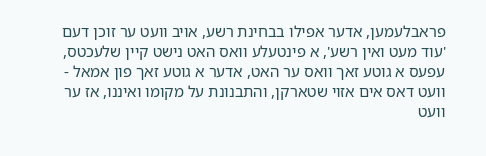פראבלעמען, אדער אפילו בבחינת רשע, אויב וועט ער זוכן דעם 'עוד מעט ואין רשע', א פינטעלע וואס האט נישט קיין שלעכטס, עפעס א גוטע זאך וואס ער האט, אדער א גוטע זאך פון אמאל - וועט דאס אים אזוי שטארקן, והתבנונת על מקומו ואיננו, אז ער וועט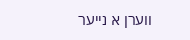ווערן א נייער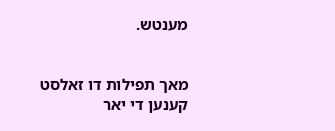מענטש.


מאך תפילות דו זאלסט קענען די יאר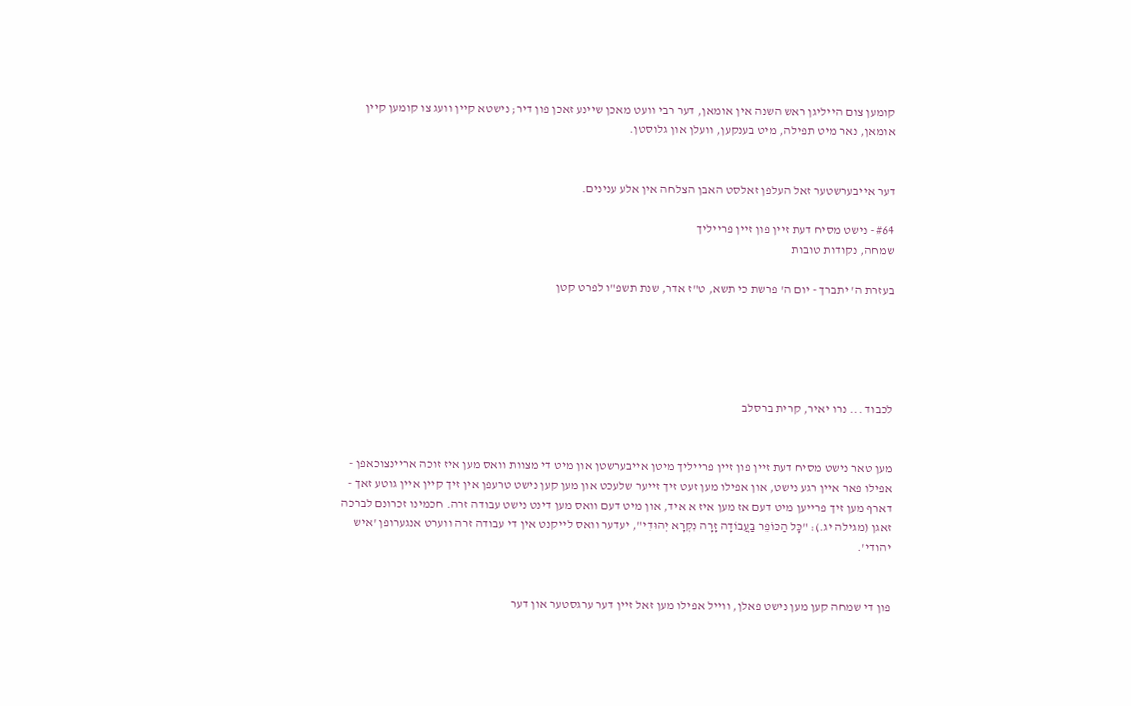קומען צום הייליגן ראש השנה אין אומאן, דער רבי וועט מאכן שיינע זאכן פון דיר; נישטא קיין וועג צו קומען קיין אומאן, נאר מיט תפילה, מיט בענקען, וועלן און גלוסטן.


דער אייבערשטער זאל העלפן זאלסט האבן הצלחה אין אלע ענינים.

#64 - נישט מסיח דעת זיין פון זיין פרייליך
שמחה, נקודות טובות

בעזרת ה' יתברך - יום ה' פרשת כי תשא, ט"ז אדר, שנת תשפ"ו לפרט קטן





לכבוד ... נרו יאיר, קרית ברסלב


מען טאר נישט מסיח דעת זיין פון זיין פרייליך מיטן אייבערשטן און מיט די מצוות וואס מען איז זוכה אריינצוכאפן - אפילו פאר איין רגע נישט, און אפילו מען זעט זיך זייער שלעכט און מען קען נישט טרעפן אין זיך קיין איין גוטע זאך - דארף מען זיך פרייען מיט דעם אז מען איז א איד, און מיט דעם וואס מען דינט נישט עבודה זרה. חכמינו זכרונם לברכה זאגן (מגילה יג.): "כָּל הַכּוֹפֵר בַּעֲבוֹדָה זָרָה נִקְרָא יְהוּדִי", יעדער וואס לייקנט אין די עבודה זרה ווערט אנגערופן 'איש יהודי'.


פון די שמחה קען מען נישט פאלן, ווייל אפילו מען זאל זיין דער ערגסטער און דער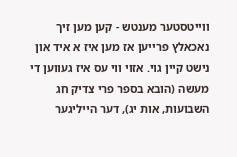ווייטסטער מענטש - קען מען זיך נאכאלץ פרייען אז מען איז א איד און נישט קיין גוי. אזוי ווי עס איז געווען די מעשה (הובא בספר פרי צדיק חג השבועות, אות יג), דער הייליגער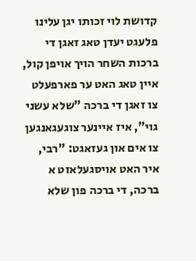קדושת לוי זכותו יגן עלינו פלעגט יעדן טאג זאגן די ברכות השחר הויך אויפן קול, איין טאג האט ער פארפעלט צו זאגן די ברכה "שלא עשני גוי", איז איינער צוגעגאנגען צו אים און געזאגט: "רבי, איר האט אויסגעלאזט א ברכה, די ברכה פון שלא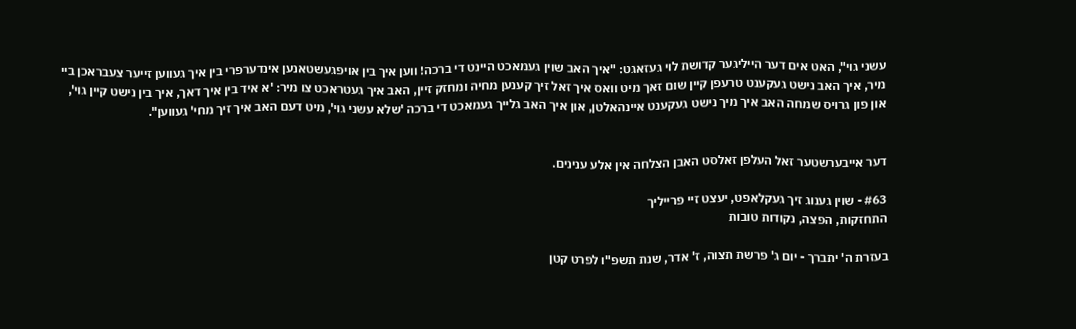עשני גוי", האט אים דער הייליגער קדושת לוי געזאגט: "איך האב שוין געמאכט היינט די ברכה! ווען איך בין אויפגעשטאנען אינדערפרי בין איך געווען זייער צעבראכן ביי מיר, איך האב נישט געקענט טרעפן קיין שום זאך מיט וואס איך זאל זיך קענען מחיה ומחזק זיין, האב איך געטראכט צו מיר: 'א איד בין איך דאך, איך בין נישט קיין גוי', און פון גרויס שמחה האב איך מיך נישט געקענט איינהאלטן, און איך האב גלייך געמאכט די ברכה 'שלא עשני גוי', מיט דעם האב איך זיך מחי' געווען".


דער אייבערשטער זאל העלפן זאלסט האבן הצלחה אין אלע ענינים.

#63 - שוין גענוג זיך געקלאפט, יעצט זיי פרייליך
התחזקות, הפצה, נקודות טובות

בעזרת ה' יתברך - יום ג' פרשת תצוה, ז' אדר, שנת תשפ"ו לפרט קטן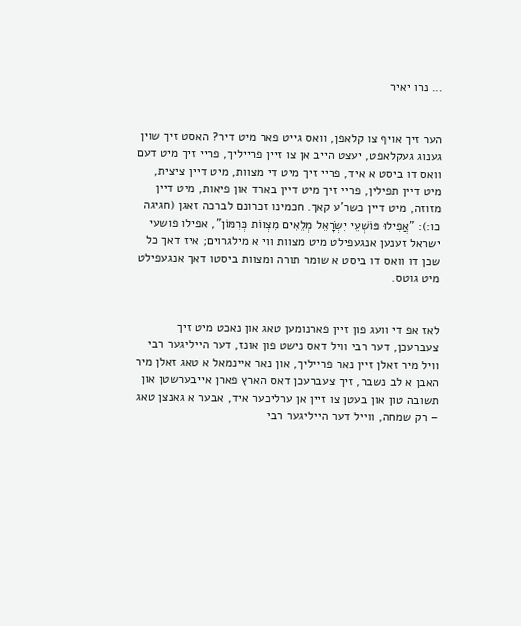... נרו יאיר


הער זיך אויף צו קלאפן, וואס גייט פאר מיט דיר? האסט זיך שוין גענוג געקלאפט, יעצט הייב אן צו זיין פרייליך, פריי זיך מיט דעם וואס דו ביסט א איד, פריי זיך מיט די מצוות, מיט דיין ציצית, מיט דיין תפילין, פריי זיך מיט דיין בארד און פיאות, מיט דיין מזוזה, מיט דיין כשר'ע קאך. חכמינו זכרונם לברכה זאגן (חגיגה כו:): "אֲפִילוּ פּוֹשְׁעֵי יִשְׂרָאֵל מְלֵאִים מִצְווֹת כְּרִמּוֹן", אפילו פושעי ישראל זענען אנגעפילט מיט מצוות ווי א מילגרוים; איז דאך כל שכן דו וואס דו ביסט א שומר תורה ומצוות ביסטו דאך אנגעפילט מיט גוטס.


לאז אפ די וועג פון זיין פארנומען טאג און נאכט מיט זיך צעברעכן, דער רבי וויל דאס נישט פון אונז, דער הייליגער רבי וויל מיר זאלן זיין נאר פרייליך, און נאר איינמאל א טאג זאלן מיר האבן א לב נשבר, זיך צעברעכן דאס הארץ פארן אייבערשטן און תשובה טון און בעטן צו זיין אן ערליכער איד, אבער א גאנצן טאג – רק שמחה, ווייל דער הייליגער רבי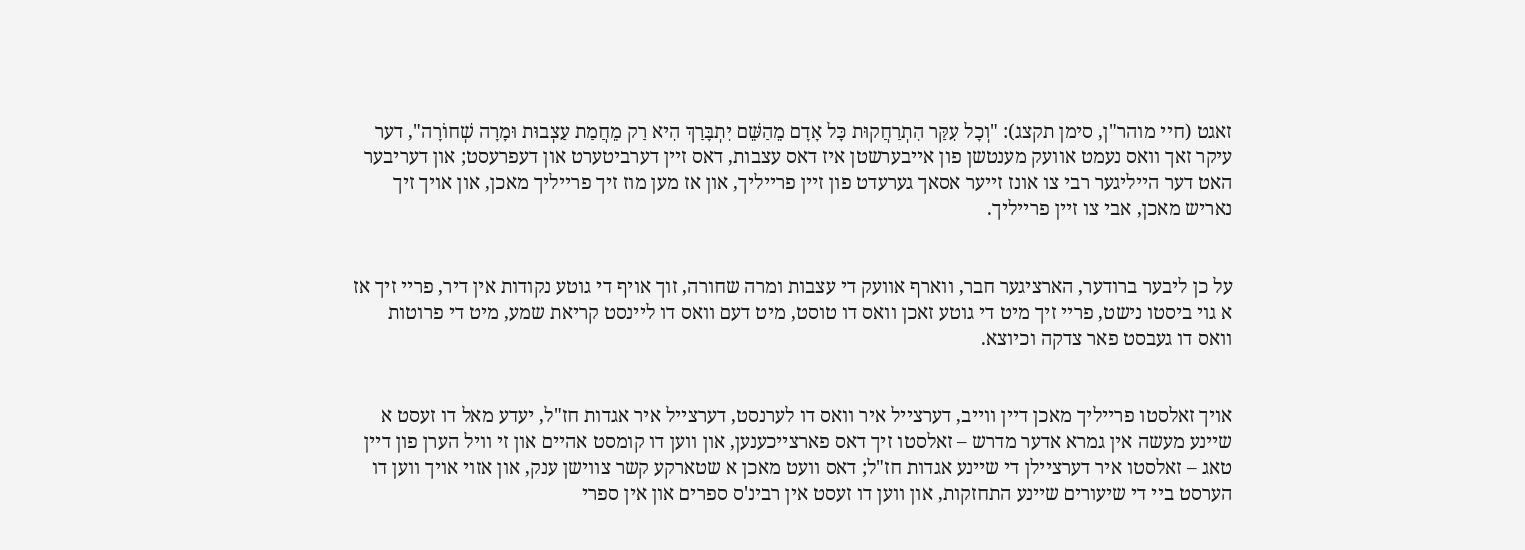זאגט (חיי מוהר"ן, סימן תקצג): "וְכָל עִקַּר הִתְרַחֲקוּת כָּל אָדָם מֵהַשֵּׁם יִתְבָּרַךְ הִיא רַק מֵחֲמַת עַצְבוּת וּמָרָה שְׁחוֹרָה", דער עיקר זאך וואס נעמט אוועק מענטשן פון אייבערשטן איז דאס עצבות, דאס זיין דערביטערט און דעפרעסט; און דעריבער האט דער הייליגער רבי צו אונז זייער אסאך גערעדט פון זיין פרייליך, און אז מען מוז זיך פרייליך מאכן, און אויך זיך נאריש מאכן, אבי צו זיין פרייליך.


על כן ליבער ברודער, הארציגער חבר, ווארף אוועק די עצבות ומרה שחורה, זוך אויף די גוטע נקודות אין דיר, פריי זיך אז א גוי ביסטו נישט, פריי זיך מיט די גוטע זאכן וואס דו טוסט, מיט דעם וואס דו ליינסט קריאת שמע, מיט די פרוטות וואס דו געבסט פאר צדקה וכיוצא.


אויך זאלסטו פרייליך מאכן דיין ווייב, דערצייל איר וואס דו לערנסט, דערצייל איר אגדות חז"ל, יעדע מאל דו זעסט א שיינע מעשה אין גמרא אדער מדרש – זאלסטו זיך דאס פארצייכענען, און ווען דו קומסט אהיים און זי וויל הערן פון דיין טאג – זאלסטו איר דערציילן די שיינע אגדות חז"ל; דאס וועט מאכן א שטארקע קשר צווישן ענק, און אזוי אויך ווען דו הערסט ביי די שיעורים שיינע התחזקות, און ווען דו זעסט אין רבינ'ס ספרים און אין ספרי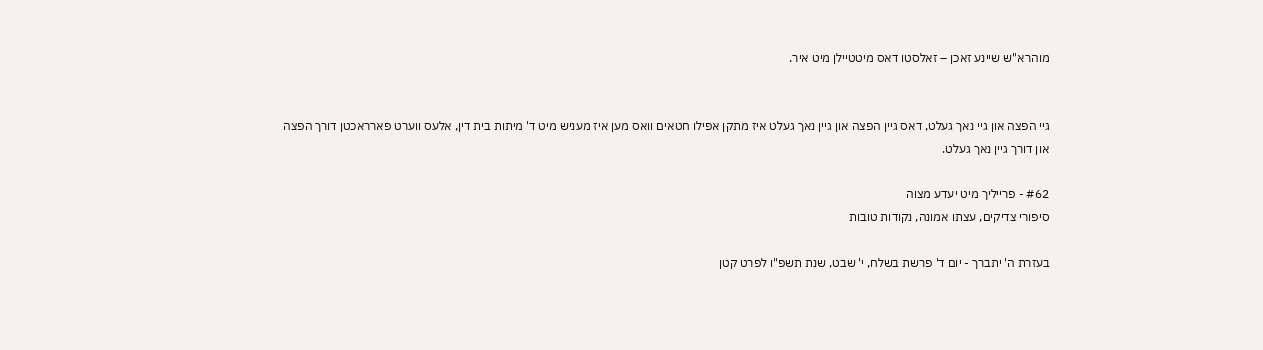מוהרא"ש שיינע זאכן – זאלסטו דאס מיטטיילן מיט איר.


גיי הפצה און גיי נאך געלט, דאס גיין הפצה און גיין נאך געלט איז מתקן אפילו חטאים וואס מען איז מעניש מיט ד' מיתות בית דין, אלעס ווערט פארראכטן דורך הפצה און דורך גיין נאך געלט.

#62 - פרייליך מיט יעדע מצוה
סיפורי צדיקים, עצתו אמונה, נקודות טובות

בעזרת ה' יתברך - יום ד' פרשת בשלח, י' שבט, שנת תשפ"ו לפרט קטן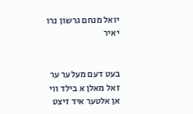יואל מנחם גרשון נרו יאיר


בעט דעם מעלער ער זאל מאלן א בילד ווי אן אלטער איד זיצט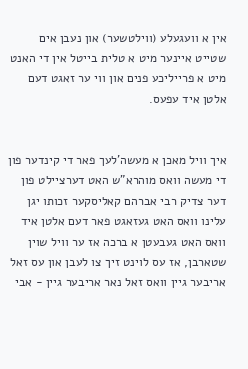אין א וועגעלע (ווילטשער) און נעבן אים שטייט איינער מיט א טלית בייטל אין די האנט מיט א פרייליכע פנים און ווי ער זאגט דעם אלטן איד עפעס.


איך וויל מאכן א מעשה'לעך פאר די קינדער פון די מעשה וואס מוהרא"ש האט דערציילט פון דער צדיק רבי אברהם קאליסקער זכותו יגן עלינו וואס האט געזאגט פאר דעם אלטן איד וואס האט געבעטן א ברכה אז ער וויל שוין שטארבן, אז עס לוינט זיך צו לעבן און עס זאל אריבער גיין וואס זאל נאר אריבער גיין - אבי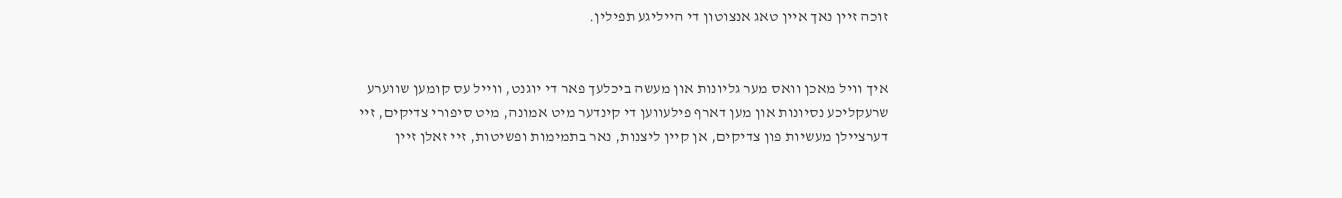זוכה זיין נאך איין טאג אנצוטון די הייליגע תפילין.


איך וויל מאכן וואס מער גליונות און מעשה ביכלעך פאר די יוגנט, ווייל עס קומען שווערע שרעקליכע נסיונות און מען דארף פילעווען די קינדער מיט אמונה, מיט סיפורי צדיקים, זיי דערציילן מעשיות פון צדיקים, אן קיין ליצנות, נאר בתמימות ופשיטות, זיי זאלן זיין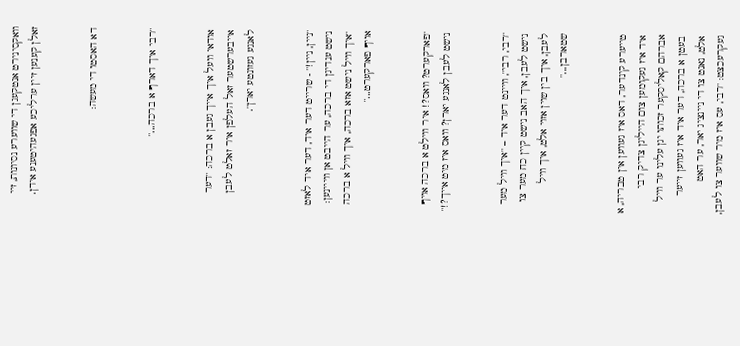וואקסינירט אנטקעגן די שווערע נסיונות, זיי זאלן קענען זיין ערליכע אפגעהיטענע אידן.


דא האסטו די מעשה:


"רבי איך דארף א ברכה..."


אודאי וועל איך אייך געבן א ברכה: "דער אייבערשטער זאל העלפן איר זאלט לעבן לאנגע געזונטע יארן".


"ניין, ניין!" - שרייט דער איד, דער איד לאזט נישט ענדיגן די ברכה, ער הייבט אן ווייינען: "איך וויל נישט אזא ברכה, איך וויל א ברכה אויף פארקערט..."


"פארקערט? וואס?! איר ווילט א ברכה אויף נישט לעבן לאנגע יארן? וואס איז מיט אייך?!"


"רבי, רבי", וויינט דער איד – "איך וויל מער נישט לעבן, איך האב נישט קיין כח מער צו לעבן, איך בין שוין אזוי אלט, איך וויל שטארבן..."


טייערע קינדער, דאס איז געווען אין טבריה, א איד איז געקומען צום הייליגן צדיק רבי אברהם קאליסקער זכותו יגן עלינו ער וויל בעטן א ברכה, דער איד איז געווען זייער אלט, נאנט צו די ניינציג יאר, ער האט געקרעכצט: "רבי, עס איז מיר שווער צו לעבן,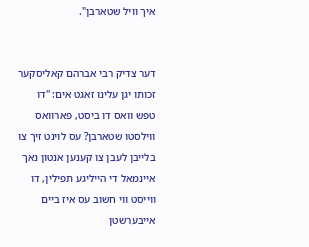איך וויל שטארבן".


דער צדיק רבי אברהם קאליסקער זכותו יגן עלינו זאגט אים: "דו טפש וואס דו ביסט, פארוואס ווילסטו שטארבן? עס לוינט זיך צו בלייבן לעבן צו קענען אנטון נאך איינמאל די הייליגע תפילין, דו ווייסט ווי חשוב עס איז ביים אייבערשטן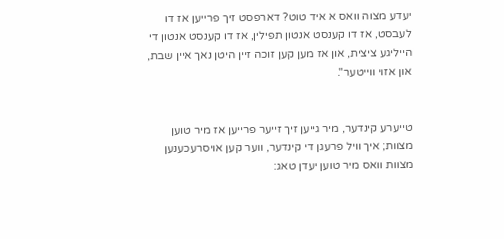יעדע מצוה וואס א איד טוט? דארפסט זיך פרייען אז דו לעבסט, אז דו קענסט אנטון תפילין, אז דו קענסט אנטון די הייליגע ציצית, און אז מען קען זוכה זיין היטן נאך איין שבת, און אזוי ווייטער".


טייערע קינדער, מיר גייען זיך זייער פרייען אז מיר טוען מצוות; איך וויל פרעגן די קינדער, ווער קען אויסרעכענען מצוות וואס מיר טוען יעדן טאג: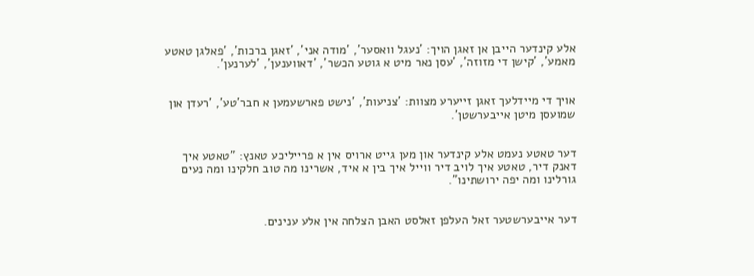אלע קינדער הייבן אן זאגן הויך: 'נעגל וואסער', 'מודה אני', 'זאגן ברכות', 'פאלגן טאטע מאמע', 'קישן די מזוזה', 'עסן נאר מיט א גוטע הכשר', 'דאווענען', 'לערנען'.


אויך די מיידלעך זאגן זייערע מצוות: 'צניעות', 'נישט פארשעמען א חבר'טע', 'רעדן און שמועסן מיטן אייבערשטן'.


דער טאטע נעמט אלע קינדער און מען גייט ארויס אין א פרייליכע טאנץ: "טאטע איך דאנק דיר, טאטע איך לויב דיר ווייל איך בין א איד, אשרינו מה טוב חלקינו ומה נעים גורלינו ומה יפה ירושתינו".


דער אייבערשטער זאל העלפן זאלסט האבן הצלחה אין אלע ענינים.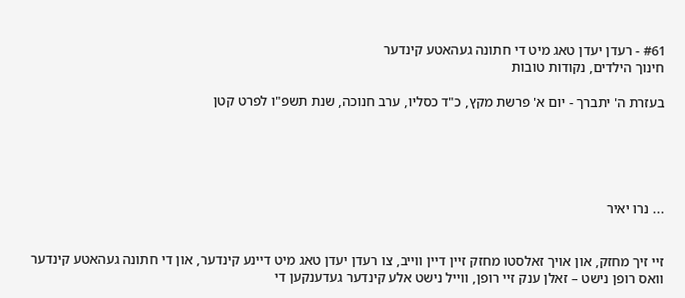#61 - רעדן יעדן טאג מיט די חתונה געהאטע קינדער
חינוך הילדים, נקודות טובות

בעזרת ה' יתברך - יום א' פרשת מקץ, כ"ד כסליו, ערב חנוכה, שנת תשפ"ו לפרט קטן





... נרו יאיר


זיי זיך מחזק, און אויך זאלסטו מחזק זיין דיין ווייב, צו רעדן יעדן טאג מיט דיינע קינדער, און די חתונה געהאטע קינדער וואס רופן נישט – זאלן ענק זיי רופן, ווייל נישט אלע קינדער געדענקען די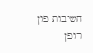חשיבות פון רופן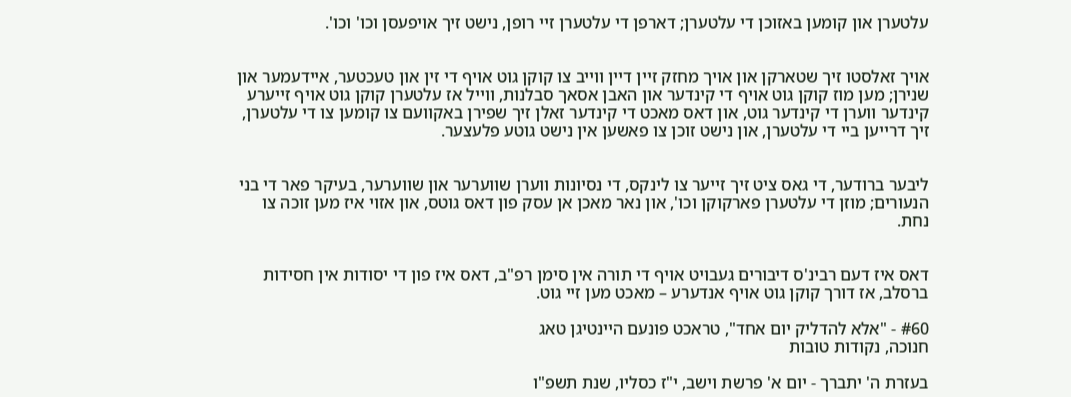עלטערן און קומען באזוכן די עלטערן; דארפן די עלטערן זיי רופן, נישט זיך אויפעסן וכו' וכו'.


אויך זאלסטו זיך שטארקן און אויך מחזק זיין דיין ווייב צו קוקן גוט אויף די זין און טעכטער, איידעמער און שנירן; מען מוז קוקן גוט אויף די קינדער און האבן אסאך סבלנות, ווייל אז עלטערן קוקן גוט אויף זייערע קינדער ווערן די קינדער גוט, און דאס מאכט די קינדער זאלן זיך שפירן באקוועם צו קומען צו די עלטערן, זיך דרייען ביי די עלטערן, און נישט זוכן צו פאשען אין נישט גוטע פלעצער.


ליבער ברודער, די גאס ציט זיך זייער צו לינקס, די נסיונות ווערן שווערער און שווערער, בעיקר פאר די בני הנעורים; מוזן די עלטערן פארקוקן וכו', און נאר מאכן אן עסק פון דאס גוטס, און אזוי איז מען זוכה צו נחת.


דאס איז דעם רבינ'ס דיבורים געבויט אויף די תורה אין סימן רפ"ב, דאס איז פון די יסודות אין חסידות ברסלב, אז דורך קוקן גוט אויף אנדערע – מאכט מען זיי גוט.

#60 - "אלא להדליק יום אחד", טראכט פונעם היינטיגן טאג
חנוכה, נקודות טובות

בעזרת ה' יתברך - יום א' פרשת וישב, י"ז כסליו, שנת תשפ"ו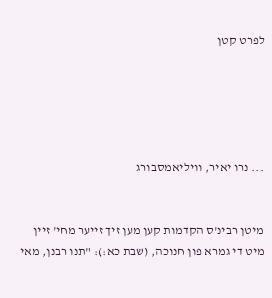לפרט קטן





... נרו יאיר, וויליאמסבורג


מיטן רבינ'ס הקדמות קען מען זיך זייער מחי' זיין מיט די גמרא פון חנוכה, (שבת כא:): "תנו רבנן, מאי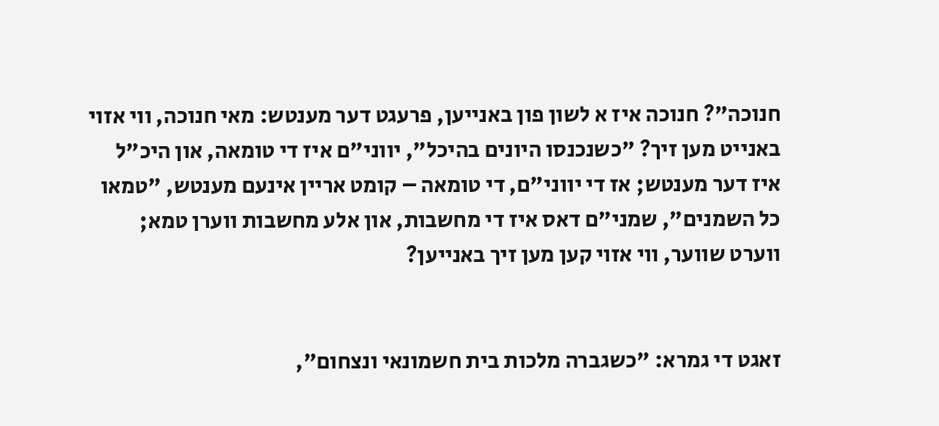חנוכה"? חנוכה איז א לשון פון באנייען, פרעגט דער מענטש: מאי חנוכה, ווי אזוי באנייט מען זיך? "כשנכנסו היונים בהיכל", יווני"ם איז די טומאה, און היכ"ל איז דער מענטש; אז די יווני"ם, די טומאה – קומט אריין אינעם מענטש, "טמאו כל השמנים", שמני"ם דאס איז די מחשבות, און אלע מחשבות ווערן טמא; ווערט שווער, ווי אזוי קען מען זיך באנייען?


זאגט די גמרא: "כשגברה מלכות בית חשמונאי ונצחום",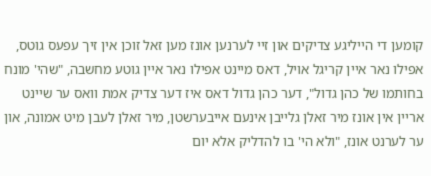קומען די הייליגע צדיקים און זיי לערנען אונז מען זאל זוכן אין זיך עפעס גוטס, אפילו נאר איין קריגל אויל, דאס מיינט אפילו נאר איין גוטע מחשבה, "שהי' מונח בחותמו של כהן גדול", דער כהן גדול דאס איז דער צדיק אמת וואס ער שיינט אריין אין אונז מיר זאלן גלייבן אינעם אייבערשטן, מיר זאלן לעבן מיט אמונה, און ער לערנט אונז, "ולא הי' בו להדליק אלא יום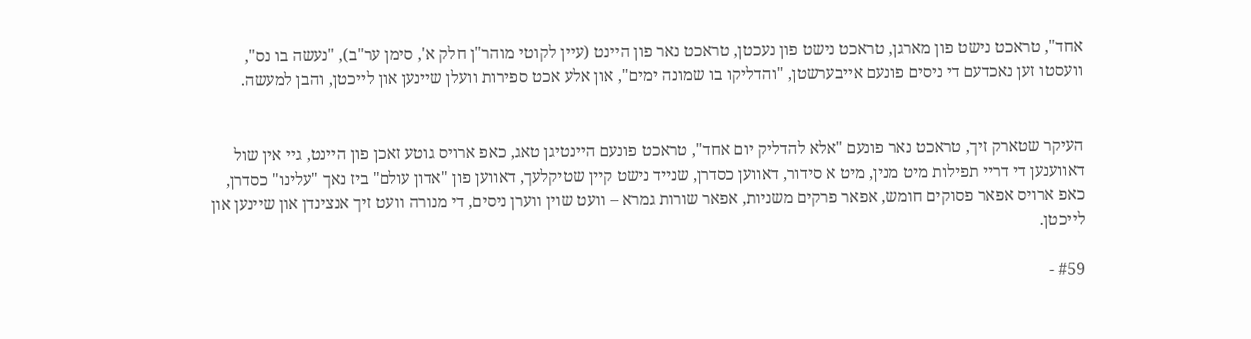אחד", טראכט נישט פון מארגן, טראכט נישט פון נעכטן, טראכט נאר פון היינט (עיין לקוטי מוהר"ן חלק א', סימן ער"ב), "נעשה בו נס", וועסטו זען נאכדעם די ניסים פונעם אייבערשטן, "והדליקו בו שמונה ימים", און אלע אכט ספירות וועלן שיינען און לייכטן, והבן למעשה.


העיקר שטארק זיך, טראכט נאר פונעם "אלא להדליק יום אחד", טראכט פונעם היינטיגן טאג, כאפ ארויס גוטע זאכן פון היינט, גיי אין שול דאווענען די דריי תפילות מיט מנין, מיט א סידור, דאווען כסדרן, שנייד נישט קיין שטיקלעך, דאווען פון "אדון עולם" ביז נאך "עלינו" כסדרן, כאפ ארויס אפאר פסוקים חומש, אפאר פרקים משניות, אפאר שורות גמרא – וועט שוין ווערן ניסים, די מנורה וועט זיך אנצינדן און שיינען און לייכטן.

#59 -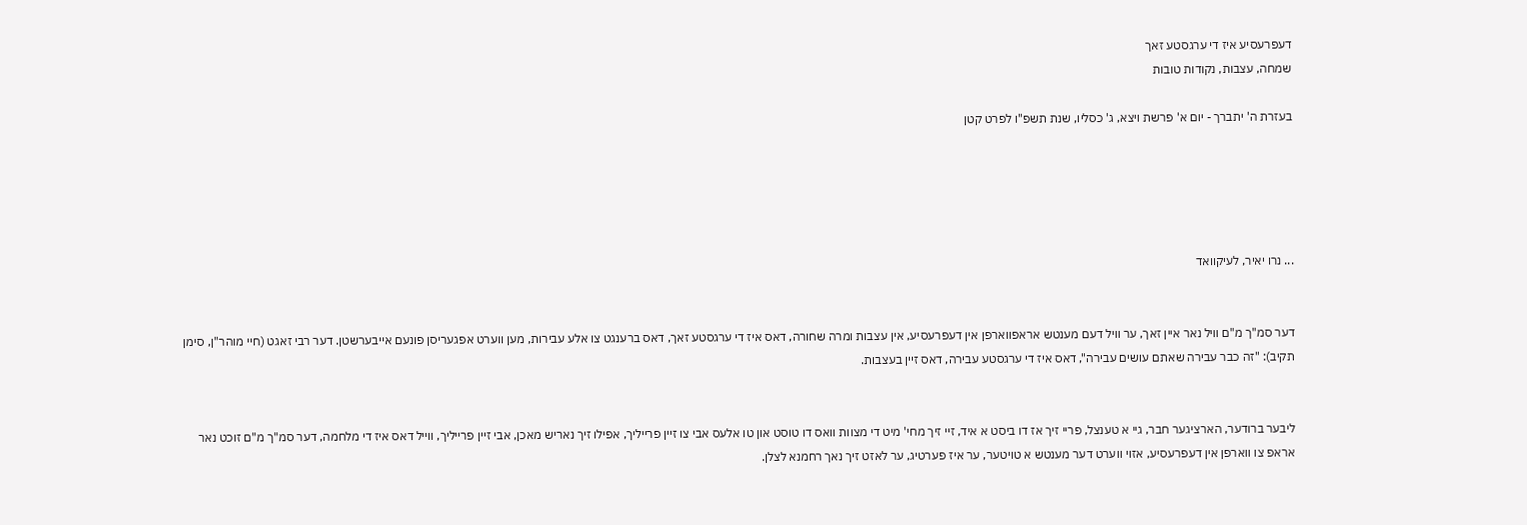דעפרעסיע איז די ערגסטע זאך
שמחה, עצבות, נקודות טובות

בעזרת ה' יתברך - יום א' פרשת ויצא, ג' כסליו, שנת תשפ"ו לפרט קטן





... נרו יאיר, לעיקוואד


דער סמ"ך מ"ם וויל נאר איין זאך, ער וויל דעם מענטש אראפווארפן אין דעפרעסיע, אין עצבות ומרה שחורה, דאס איז די ערגסטע זאך, דאס ברענגט צו אלע עבירות, מען ווערט אפגעריסן פונעם אייבערשטן. דער רבי זאגט (חיי מוהר"ן, סימן תקיב): "זה כבר עבירה שאתם עושים עבירה", דאס איז די ערגסטע עבירה, דאס זיין בעצבות.


ליבער ברודער, הארציגער חבר, גיי א טענצל, פריי זיך אז דו ביסט א איד, זיי זיך מחי' מיט די מצוות וואס דו טוסט און טו אלעס אבי צו זיין פרייליך, אפילו זיך נאריש מאכן, אבי זיין פרייליך, ווייל דאס איז די מלחמה, דער סמ"ך מ"ם זוכט נאר אראפ צו ווארפן אין דעפרעסיע, אזוי ווערט דער מענטש א טויטער, ער איז פערטיג, ער לאזט זיך נאך רחמנא לצלן.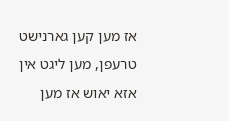אז מען קען גארנישט טרעפן, מען ליגט אין אזא יאוש אז מען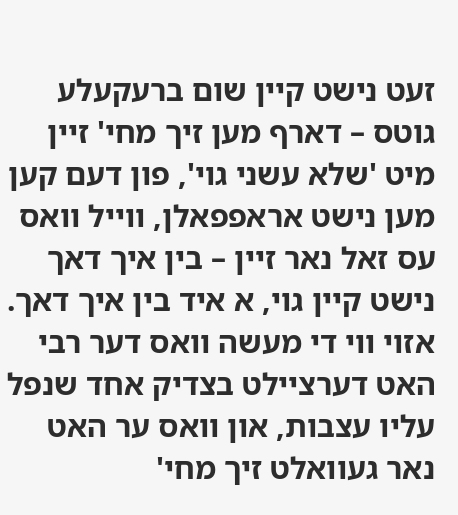זעט נישט קיין שום ברעקעלע גוטס – דארף מען זיך מחי' זיין מיט 'שלא עשני גוי', פון דעם קען מען נישט אראפפאלן, ווייל וואס עס זאל נאר זיין – בין איך דאך נישט קיין גוי, א איד בין איך דאך. אזוי ווי די מעשה וואס דער רבי האט דערציילט בצדיק אחד שנפל עליו עצבות, און וואס ער האט נאר געוואלט זיך מחי'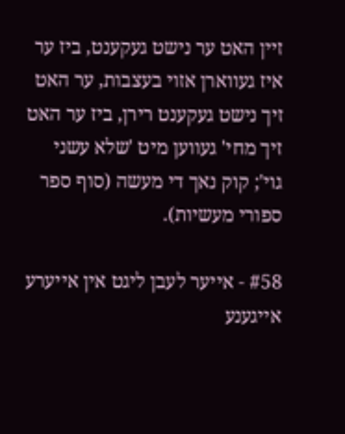זיין האט ער נישט געקענט, ביז ער איז געווארן אזוי בעצבות, ער האט זיך נישט געקענט רירן, ביז ער האט זיך מחי' געווען מיט 'שלא עשני גוי'; קוק נאך די מעשה (סוף ספר ספורי מעשיות).

#58 - אייער לעבן ליגט אין אייערע אייגענע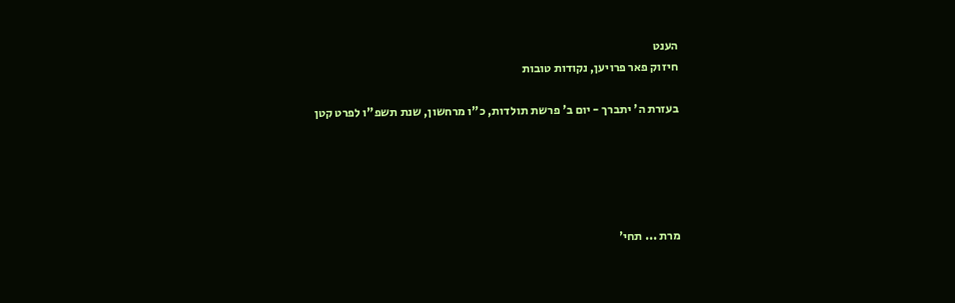הענט
חיזוק פאר פרויען, נקודות טובות

בעזרת ה' יתברך - יום ב' פרשת תולדות, כ"ו מרחשון, שנת תשפ"ו לפרט קטן





מרת ... תחי'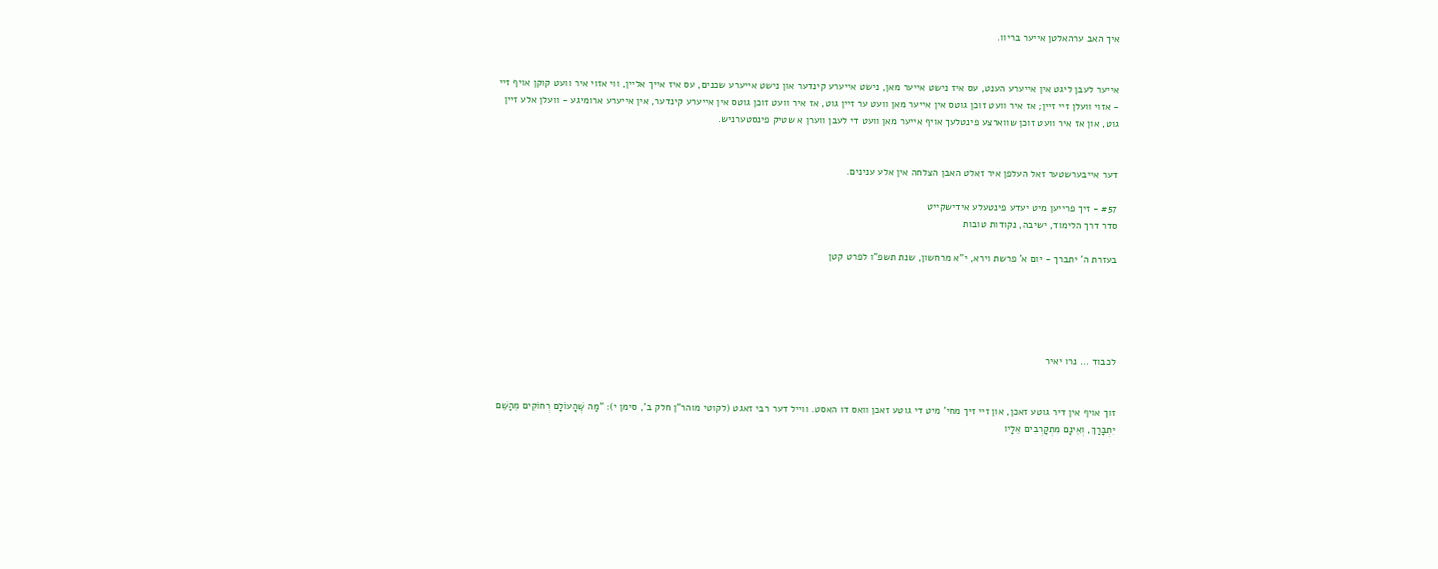איך האב ערהאלטן אייער בריוו.


אייער לעבן ליגט אין אייערע הענט, עס איז נישט אייער מאן, נישט אייערע קינדער און נישט אייערע שכנים, עס איז אייך אליין, ווי אזוי איר וועט קוקן אויף זיי - אזוי וועלן זיי זיין; אז איר וועט זוכן גוטס אין אייער מאן וועט ער זיין גוט, אז איר וועט זוכן גוטס אין אייערע קינדער, אין אייערע ארומיגע - וועלן אלע זיין גוט, און אז איר וועט זוכן שווארצע פינטלעך אויף אייער מאן וועט די לעבן ווערן א שטיק פינסטערניש.


דער אייבערשטער זאל העלפן איר זאלט האבן הצלחה אין אלע ענינים.

#57 - זיך פרייען מיט יעדע פינטעלע אידישקייט
סדר דרך הלימוד, ישיבה, נקודות טובות

בעזרת ה' יתברך - יום א' פרשת וירא, י"א מרחשון, שנת תשפ"ו לפרט קטן





לכבוד ... נרו יאיר


זוך אויף אין דיר גוטע זאכן, און זיי זיך מחי' מיט די גוטע זאכן וואס דו האסט. ווייל דער רבי זאגט (לקוטי מוהר"ן חלק ב', סימן י): "מַה שֶּׁהָעוֹלָם רְחוֹקִים מֵהַשֵּׁם יִתְבָּרַךְ, וְאֵינָם מִתְקָרְבִים אֵלָיו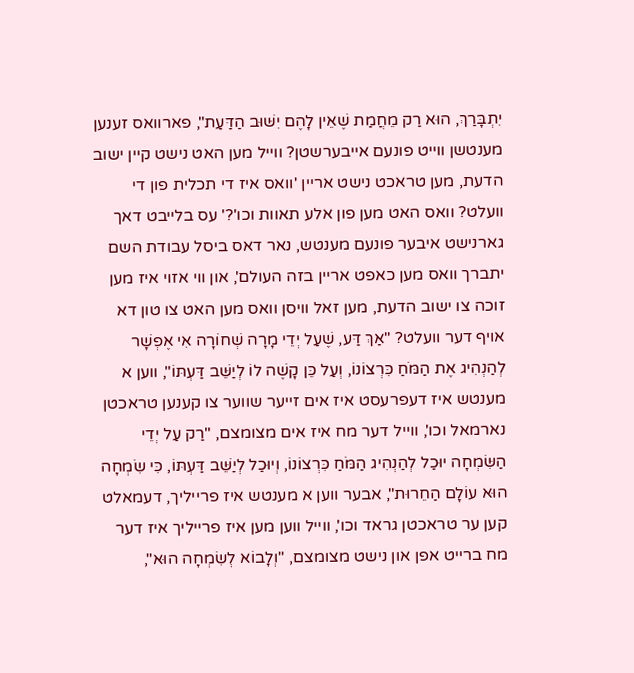יִתְבָּרַךְ, הוּא רַק מֵחֲמַת שֶׁאֵין לָהֶם יִשּׁוּב הַדַּעַת", פארוואס זענען מענטשן ווייט פונעם אייבערשטן? ווייל מען האט נישט קיין ישוב הדעת, מען טראכט נישט אריין 'וואס איז די תכלית פון די וועלט? וואס האט מען פון אלע תאוות וכו'?' עס בלייבט דאך גארנישט איבער פונעם מענטש, נאר דאס ביסל עבודת השם יתברך וואס מען כאפט אריין בזה העולם', און ווי אזוי איז מען זוכה צו ישוב הדעת, מען זאל וויסן וואס מען האט צו טון דא אויף דער וועלט? "אַךְ דַּע, שֶׁעַל יְדֵי מָרָה שְׁחוֹרָה אִי אֶפְשָׁר לְהַנְהִיג אֶת הַמֹּחַ כִּרְצוֹנוֹ, וְעַל כֵּן קָשֶׁה לוֹ לְיַשֵּׁב דַּעְתּוֹ", ווען א מענטש איז דעפרעסט איז אים זייער שווער צו קענען טראכטן נארמאל וכו', ווייל דער מח איז אים מצומצם, "רַק עַל יְדֵי הַשִּׂמְחָה יוּכַל לְהַנְהִיג הַמֹּחַ כִּרְצוֹנוֹ, וְיוּכַל לְיַשֵּׁב דַּעְתּוֹ, כִּי שִׂמְחָה הוּא עוֹלָם הַחֵרוּת", אבער ווען א מענטש איז פרייליך, דעמאלט קען ער טראכטן גראד וכו', ווייל ווען מען איז פרייליך איז דער מח ברייט אפן און נישט מצומצם, "וְלָבוֹא לְשִׂמְחָה הוּא",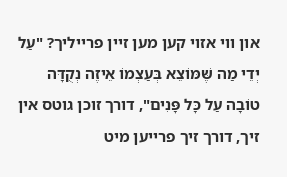און ווי אזוי קען מען זיין פרייליך? "עַל יְדֵי מַה שֶּׁמּוֹצֵא בְּעַצְמוֹ אֵיזֶה נְקֻדָּה טוֹבָה עַל כָּל פָּנִים", דורך זוכן גוטס אין זיך, דורך זיך פרייען מיט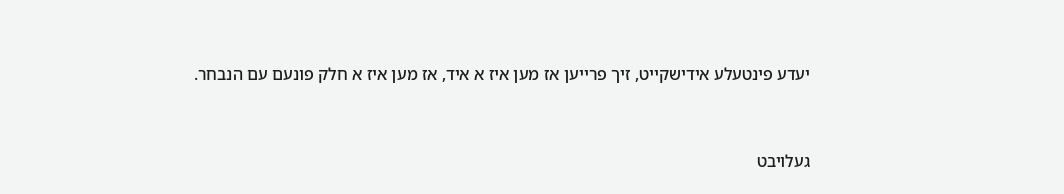יעדע פינטעלע אידישקייט, זיך פרייען אז מען איז א איד, אז מען איז א חלק פונעם עם הנבחר.


געלויבט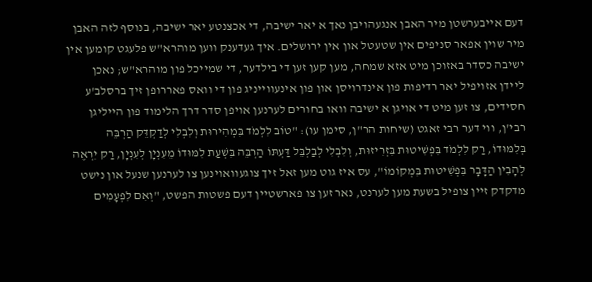דעם אייבערשטן מיר האבן אנגעהויבן נאך א יאר ישיבה, די אכצנטע יאר ישיבה, בנוסף לזה האבן מיר שוין אפאר סניפים אין שטעטל און אין ירושלים. איך געדענק ווען מוהרא"ש פלעגט קומען אין ישיבה כסדר באזוכן מיט אזא שמחה, מען קען זען די בילדער, די שמייכל פון מוהרא"ש; נאכן ליידן אזויפיל יאר רדיפות פון אינדרויסן און פון אינעווייניג פון די וואס פאררופן זיך ברסלב'ע חסידים, צו זען מיט די אויגן א ישיבה וואו בחורים לערנען אויפן סדר דרך הלימוד פון הייליגן רבי'ן, ווי דער רבי זאגט (שיחות הר"ן, סימן עו): "טוֹב לִלְמֹד בִּמְהִירוּת וְלִבְלִי לְדַקְדֵּק הַרְבֵּה בְּלִמּוּדוֹ, רַק לִלְמֹד בִּפְשִׁיטוּת בִּזְרִיזוּת, וְלִבְלִי לְבַלְבֵּל דַּעְתּוֹ הַרְבֵּה בִּשְׁעַת לִמּוּדוֹ מֵעִנְיָן לְעִנְיָן, רַק יִרְאֶה לְהָבִין הַדָּבָר בִּפְשִׁיטוּת בִּמְקוֹמוֹ", עס איז גוט מען זאל זיך צוגעוואוינען צו לערנען שנעל און נישט מדקדק זיין צופיל בשעת מען לערנט, נאר זען צו פארשטיין דעם פשטות הפשט, "וְאִם לִפְעָמִים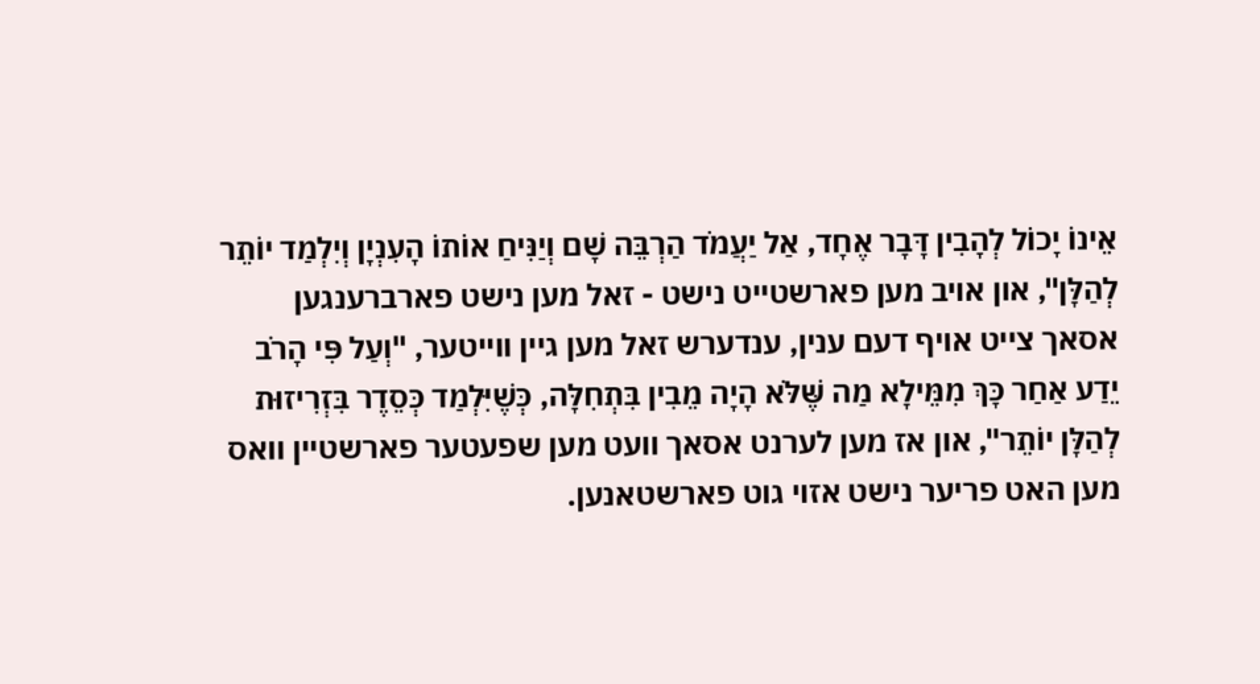אֵינוֹ יָכוֹל לְהָבִין דָּבָר אֶחָד, אַל יַעֲמֹד הַרְבֵּה שָׁם וְיַנִּיחַ אוֹתוֹ הָעִנְיָן וְיִלְמַד יוֹתֵר לְהַלָּן", און אויב מען פארשטייט נישט - זאל מען נישט פארברענגען אסאך צייט אויף דעם ענין, ענדערש זאל מען גיין ווייטער, "וְעַל פִּי הָרֹב יֵדַע אַחַר כָּךְ מִמֵּילָא מַה שֶּׁלֹּא הָיָה מֵבִין בִּתְחִלָּה, כְּשֶׁיִּלְמַד כְּסֵדֶר בִּזְרִיזוּת לְהַלָּן יוֹתֵר", און אז מען לערנט אסאך וועט מען שפעטער פארשטיין וואס מען האט פריער נישט אזוי גוט פארשטאנען.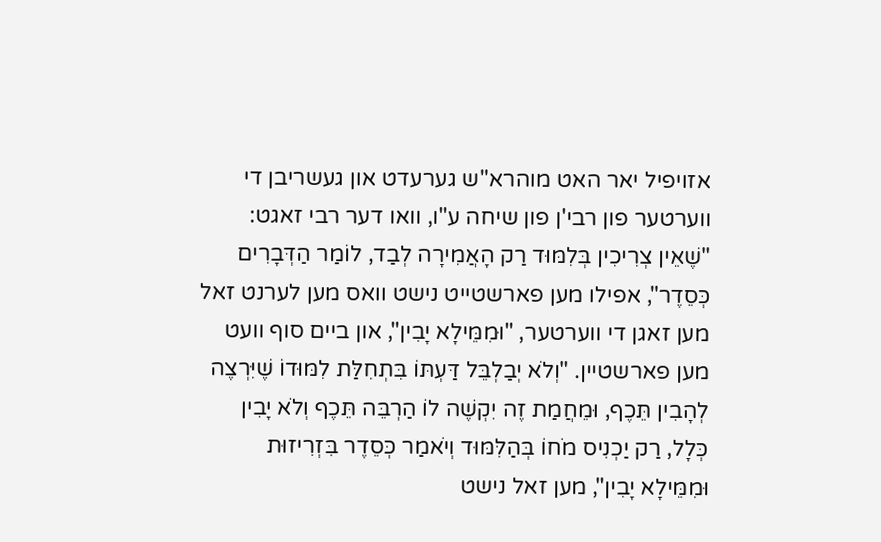אזויפיל יאר האט מוהרא"ש גערעדט און געשריבן די ווערטער פון רבי'ן פון שיחה ע"ו, וואו דער רבי זאגט: "שֶׁאֵין צְרִיכִין בְּלִמּוּד רַק הָאֲמִירָה לְבַד, לוֹמַר הַדְּבָרִים כְּסֵדֶר", אפילו מען פארשטייט נישט וואס מען לערנט זאל מען זאגן די ווערטער, "וּמִמֵּילָא יָבִין", און ביים סוף וועט מען פארשטיין. "וְלֹא יְבַלְבֵּל דַּעְתּוֹ בִּתְחִלַּת לִמּוּדוֹ שֶׁיִּרְצֶה לְהָבִין תֵּכֶף, וּמֵחֲמַת זֶה יִקְשֶׁה לוֹ הַרְבֵּה תֵּכֶף וְלֹא יָבִין כְּלָל, רַק יַכְנִיס מֹחוֹ בְּהַלִּמּוּד וְיֹאמַר כְּסֵדֶר בִּזְרִיזוּת וּמִמֵּילָא יָבִין", מען זאל נישט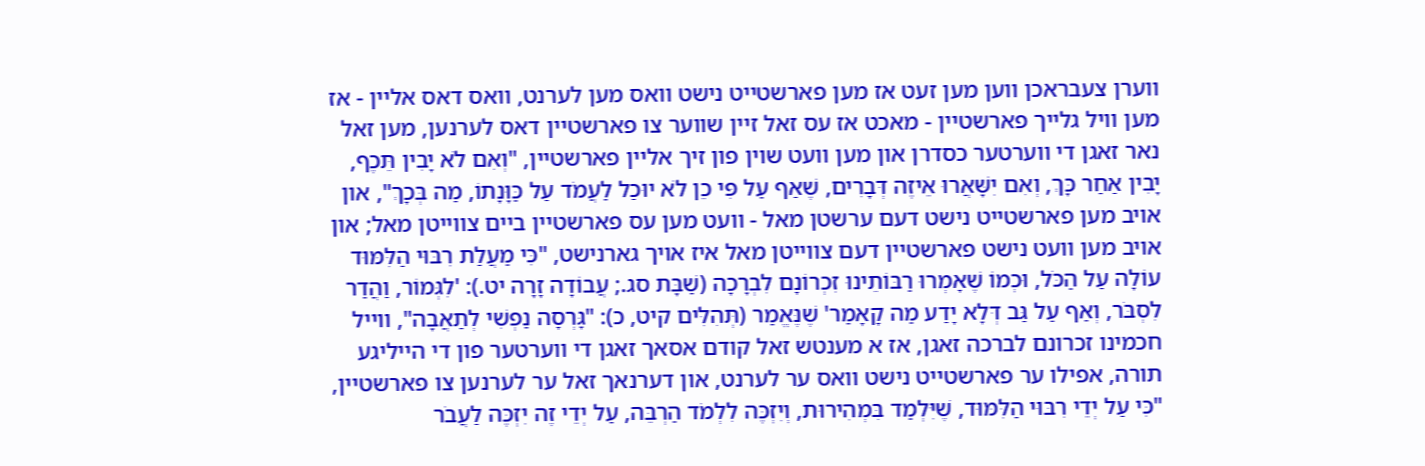ווערן צעבראכן ווען מען זעט אז מען פארשטייט נישט וואס מען לערנט, וואס דאס אליין - אז מען וויל גלייך פארשטיין - מאכט אז עס זאל זיין שווער צו פארשטיין דאס לערנען, מען זאל נאר זאגן די ווערטער כסדרן און מען וועט שוין פון זיך אליין פארשטיין, "וְאִם לֹא יָבִין תֵּכֶף, יָבִין אַחַר כָּךְ, וְאִם יִשָּׁאֲרוּ אֵיזֶה דְּבָרִים, שֶׁאַף עַל פִּי כֵן לֹא יוּכַל לַעֲמֹד עַל כַּוָּנָתוֹ, מַה בְּכָךְ", און אויב מען פארשטייט נישט דעם ערשטן מאל - וועט מען עס פארשטיין ביים צווייטן מאל; און אויב מען וועט נישט פארשטיין דעם צווייטן מאל איז אויך גארנישט, "כִּי מַעֲלַת רִבּוּי הַלִּמּוּד עוֹלָה עַל הַכֹּל, וּכְמוֹ שֶׁאָמְרוּ רַבּוֹתֵינוּ זִכְרוֹנָם לִבְרָכָה (שַׁבָּת סג.; עֲבוֹדָה זָרָה יט.): 'לִגְּמוֹר, וַהֲדַר לִסְבֹּר, וְאַף עַל גַּב דְּלָא יָדַע מַה קָאָמַר' שֶׁנֶּאֱמַר (תְּהִלִּים קיט, כ): "גָּרְסָה נַפְשִׁי לְתַאֲבָה", ווייל חכמינו זכרונם לברכה זאגן, אז א מענטש זאל קודם אסאך זאגן די ווערטער פון די הייליגע תורה, אפילו ער פארשטייט נישט וואס ער לערנט, און דערנאך זאל ער לערנען צו פארשטיין, "כִּי עַל יְדֵי רִבּוּי הַלִּמּוּד, שֶׁיִּלְמַד בִּמְהִירוּת, וְיִזְכֶּה לִלְמֹד הַרְבֵּה, עַל יְדֵי זֶה יִזְכֶּה לַעֲבֹר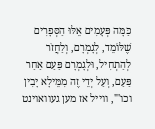כַּמָּה פְּעָמִים אֵלּוּ הַסְּפָרִים שֶׁלּוֹמֵד, לְגָמְרָם, וְלַחֲזֹר לְהַתְחִיל, וּלְגָמְרָם פַּעַם אַחַר פַּעַם, וְעַל יְדֵי זֶה מִמֵּילָא יָבִין וכו'", ווייל אז מען געוואוינט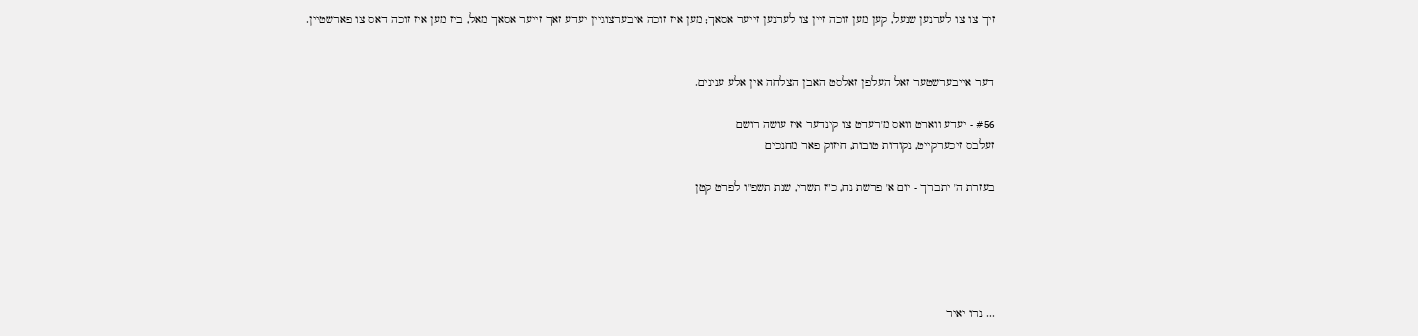זיך צו צו לערנען שנעל, קען מען זוכה זיין צו לערנען זייער אסאך; מען איז זוכה איבערצוגיין יעדע זאך זייער אסאך מאל, ביז מען איז זוכה דאס צו פארשטיין.


דער אייבערשטער זאל העלפן זאלסט האבן הצלחה אין אלע ענינים.

#56 - יעדע ווארט וואס מ'רעדט צו קינדער איז עושה רושם
זעלבס זיכערקייט, נקודות טובות, חיזוק פאר מחנכים

בעזרת ה' יתברך - יום א' פרשת נח, כ"ז תשרי, שנת תשפ"ו לפרט קטן





... נרו יאיר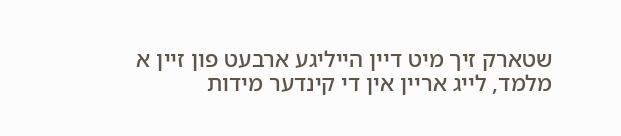שטארק זיך מיט דיין הייליגע ארבעט פון זיין א מלמד, לייג אריין אין די קינדער מידות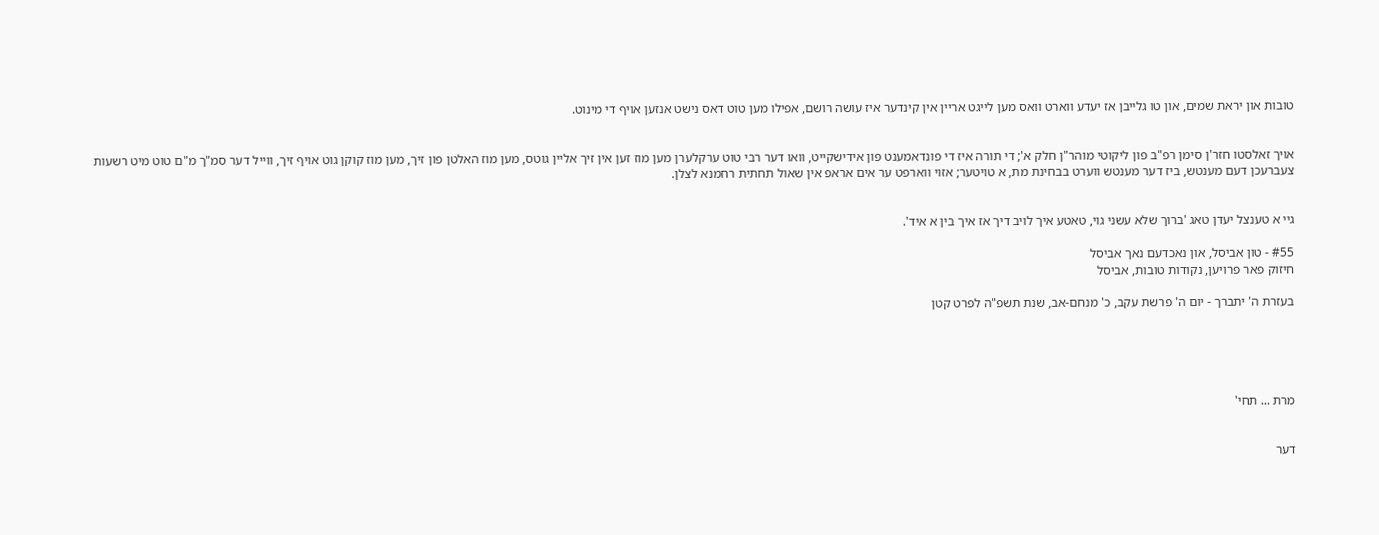טובות און יראת שמים, און טו גלייבן אז יעדע ווארט וואס מען לייגט אריין אין קינדער איז עושה רושם, אפילו מען טוט דאס נישט אנזען אויף די מינוט.


אויך זאלסטו חזר'ן סימן רפ"ב פון ליקוטי מוהר"ן חלק א'; די תורה איז די פונדאמענט פון אידישקייט, וואו דער רבי טוט ערקלערן מען מוז זען אין זיך אליין גוטס, מען מוז האלטן פון זיך, מען מוז קוקן גוט אויף זיך, ווייל דער סמ"ך מ"ם טוט מיט רשעות צעברעכן דעם מענטש, ביז דער מענטש ווערט בבחינת מת, א טויטער; אזוי ווארפט ער אים אראפ אין שאול תחתית רחמנא לצלן.


גיי א טענצל יעדן טאג 'ברוך שלא עשני גוי, טאטע איך לויב דיך אז איך בין א איד'.

#55 - טון אביסל, און נאכדעם נאך אביסל
חיזוק פאר פרויען, נקודות טובות, אביסל

בעזרת ה' יתברך - יום ה' פרשת עקב, כ' מנחם-אב, שנת תשפ"ה לפרט קטן





מרת ... תחי'


דער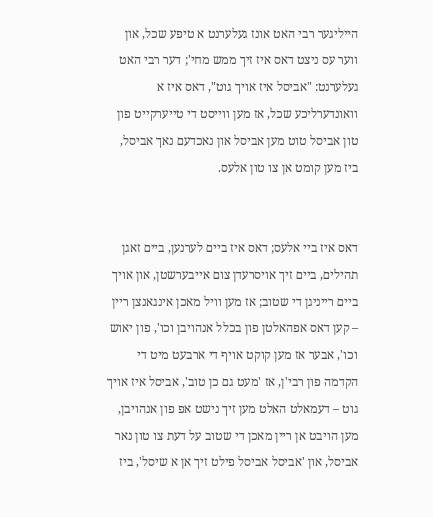הייליגער רבי האט אונז געלערנט א טיפע שכל, און ווער עס ניצט דאס איז זיך ממש מחי'; דער רבי האט געלערנט: "אביסל איז אויך גוט", דאס איז א וואונדערליכע שכל, אז מען ווייסט די טייערקייט פון טון אביסל טוט מען אביסל און נאכדעם נאך אביסל, ביז מען קומט אן צו טון אלעס.


דאס איז ביי אלעס; דאס איז ביים לערנען, ביים זאגן תהילים, ביים זיך אויסרעדן צום אייבערשטן, און אויך ביים רייניגן די שטוב; אז מען וויל מאכן אינגאנצן ריין – קען דאס אפהאלטן פון בכלל אנהויבן וכו', פון יאוש וכו', אבער אז מען קוקט אויף די ארבעט מיט די הקדמה פון רבי'ן, אז 'מעט גם כן טוב', אביסל איז אויך גוט – דעמאלט האלט מען זיך נישט אפ פון אנהויבן, מען הויבט אן ריין מאכן די שטוב על דעת צו טון נאר אביסל, און 'אביסל אביסל פילט זיך אן א שיסל', ביז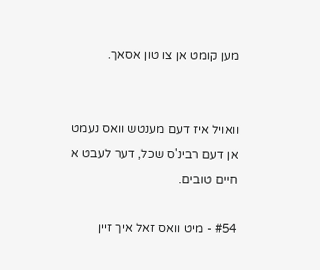מען קומט אן צו טון אסאך.


וואויל איז דעם מענטש וואס נעמט אן דעם רבינ'ס שכל, דער לעבט א חיים טובים.

#54 - מיט וואס זאל איך זיין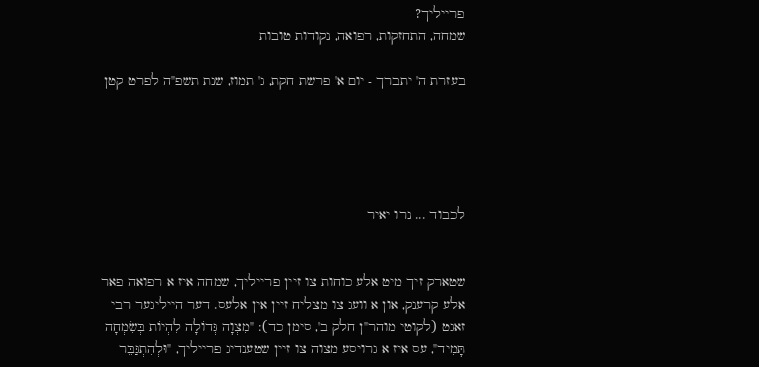פרייליך?
שמחה, התחזקות, רפואה, נקודות טובות

בעזרת ה' יתברך - יום א' פרשת חקת, ג' תמוז, שנת תשפ"ה לפרט קטן





לכבוד ... נרו יאיר


שטארק זיך מיט אלע כוחות צו זיין פרייליך, שמחה איז א רפואה פאר אלע קרענק, און א וועג צו מצליח זיין אין אלעס. דער הייליגער רבי זאגט (לקוטי מוהר"ן חלק ב', סימן כד): "מִצְוָה גְּדוֹלָה לִהְיוֹת בְּשִׂמְחָה תָּמִיד", עס איז א גרויסע מצוה צו זיין שטענדיג פרייליך, "וּלְהִתְגַּבֵּר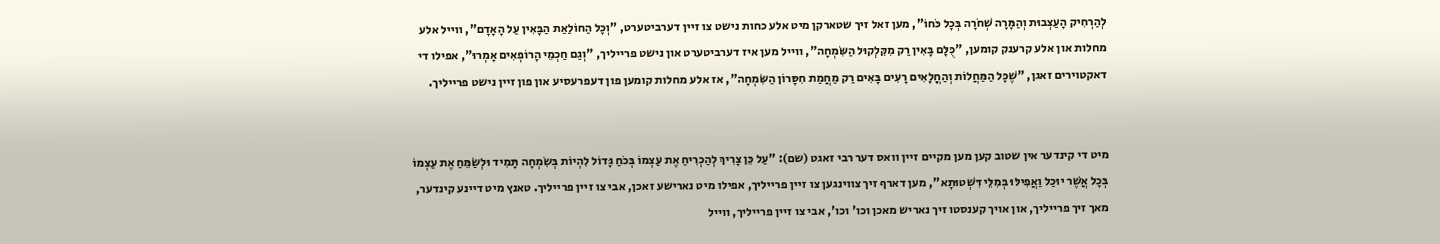לְהַרְחִיק הָעַצְבוּת וְהַמָּרָה שְׁחֹרָה בְּכָל כֹּחוֹ", מען זאל זיך שטארקן מיט אלע כחות נישט צו זיין דערביטערט, "וְכָל הַחוֹלַאַת הַבָּאִין עַל הָאָדָם", ווייל אלע מחלות און אלע קרענק קומען, "כֻּלָּם בָּאִין רַק מִקִּלְקוּל הַשִּׂמְחָה", ווייל מען איז דערביטערט און נישט פרייליך, "וְגַם חַכְמֵי הָרוֹפְאִים אָמְרוּ", אפילו די דאקטוירים זאגן, "שֶׁכָּל הַמַּחֲלוֹת וְהַחֳלָאִים רָעִים בָּאִים רַק מַחֲמַת חִסָּרוֹן הַשִּׂמְחָה", אז אלע מחלות קומען פון דעפרעסיע און פון זיין נישט פרייליך.


מיט די קינדער אין שטוב קען מען מקיים זיין וואס דער רבי זאגט (שם): "עַל כֵּן צָרִיךְ לְהַכְרִיחַ אֶת עַצְמוֹ בְּכֹחַ גָּדוֹל לִהְיוֹת בְּשִׂמְחָה תָּמִיד וּלְשַׂמֵּחַ אֶת עַצְמוֹ בְּכָל אֲשֶׁר יוּכַל וַאֲפִילּוּ בְּמִלֵּי דִּשְׁטוּתָא", מען דארף זיך צווינגען צו זיין פרייליך, אפילו מיט נארישע זאכן, אבי צו זיין פרייליך. טאנץ מיט דיינע קינדער, מאך זיך פרייליך, און אויך קענסטו זיך נאריש מאכן וכו' וכו', אבי צו זיין פרייליך, ווייל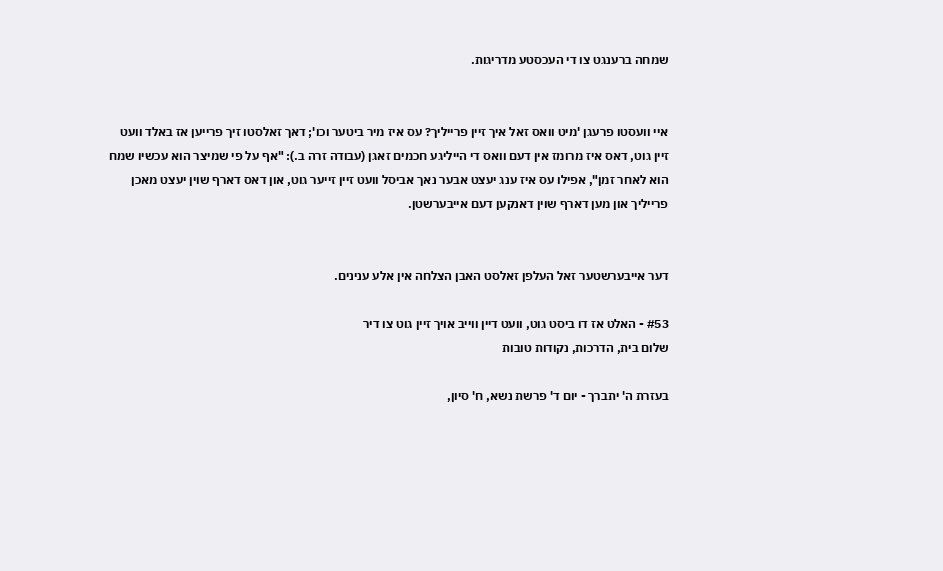שמחה ברענגט צו די העכסטע מדריגות.


איי וועסטו פרעגן 'מיט וואס זאל איך זיין פרייליך? עס איז מיר ביטער וכו'; דאך זאלסטו זיך פרייען אז באלד וועט זיין גוט, דאס איז מרומז אין דעם וואס די הייליגע חכמים זאגן (עבודה זרה ב.): "אף על פי שמיצר הוא עכשיו שמח הוא לאחר זמן", אפילו עס איז ענג יעצט אבער נאך אביסל וועט זיין זייער גוט, און דאס דארף שוין יעצט מאכן פרייליך און מען דארף שוין דאנקען דעם אייבערשטן.


דער אייבערשטער זאל העלפן זאלסט האבן הצלחה אין אלע ענינים.

#53 - האלט אז דו ביסט גוט, וועט דיין ווייב אויך זיין גוט צו דיר
שלום בית, הדרכות, נקודות טובות

בעזרת ה' יתברך - יום ד' פרשת נשא, ח' סיון,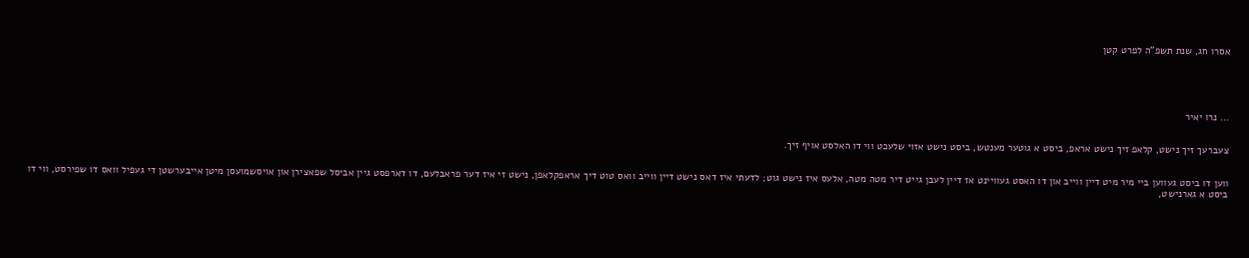אסרו חג, שנת תשפ"ה לפרט קטן





... נרו יאיר


צעברעך זיך נישט, קלאפ זיך נישט אראפ, ביסט א גוטער מענטש, ביסט נישט אזוי שלעכט ווי דו האלסט אויף זיך.


ווען דו ביסט געווען ביי מיר מיט דיין ווייב און דו האסט געוויינט אז דיין לעבן גייט דיר מטה מטה, אלעס איז נישט גוט; לדעתי איז דאס נישט דיין ווייב וואס טוט דיך אראפקלאפן, נישט זי איז דער פראבלעם, דו דארפסט גיין אביסל שפאצירן און אויסשמועסן מיטן אייבערשטן די געפיל וואס דו שפירסט, ווי דו ביסט א גארנישט,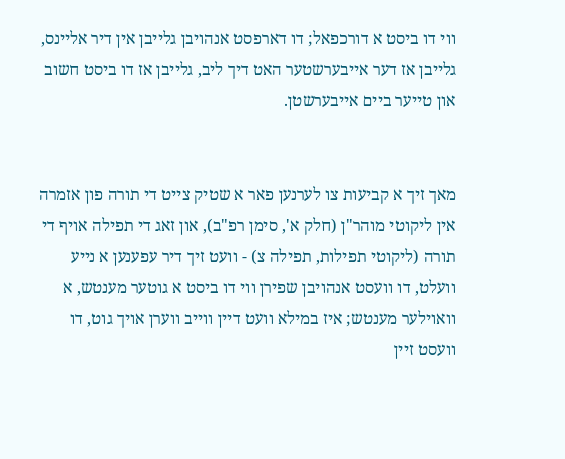ווי דו ביסט א דורכפאל; דו דארפסט אנהויבן גלייבן אין דיר אליינס, גלייבן אז דער אייבערשטער האט דיך ליב, גלייבן אז דו ביסט חשוב און טייער ביים אייבערשטן.


מאך זיך א קביעות צו לערנען פאר א שטיק צייט די תורה פון אזמרה אין ליקוטי מוהר"ן (חלק א', סימן רפ"ב), און זאג די תפילה אויף די תורה (ליקוטי תפילות, תפילה צ) - וועט זיך דיר עפענען א נייע וועלט, דו וועסט אנהויבן שפירן ווי דו ביסט א גוטער מענטש, א וואוילער מענטש; איז במילא וועט דיין ווייב ווערן אויך גוט, דו וועסט זיין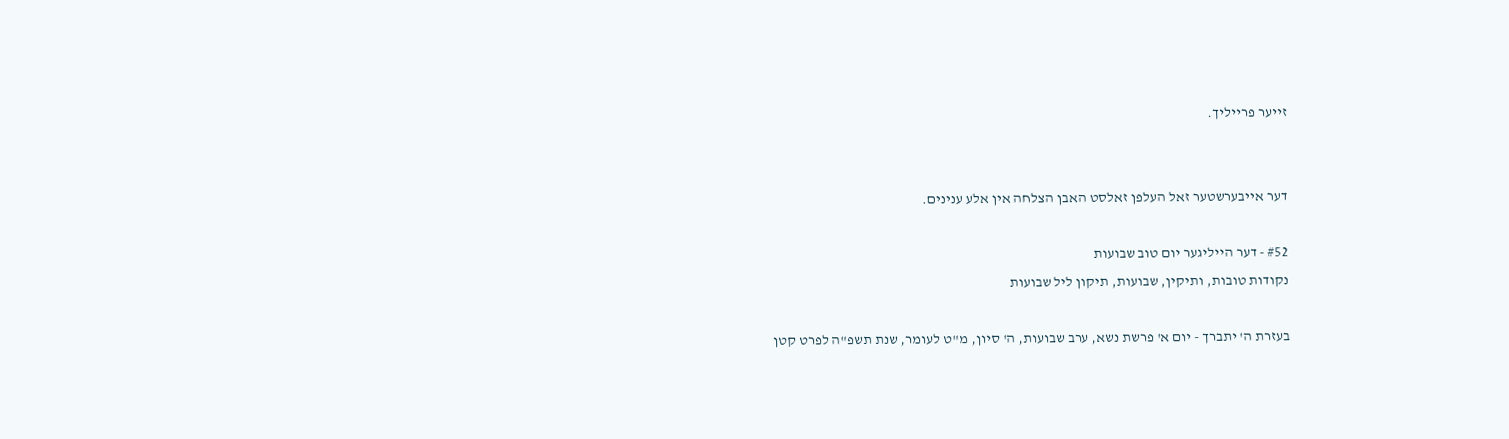זייער פרייליך.


דער אייבערשטער זאל העלפן זאלסט האבן הצלחה אין אלע ענינים.

#52 - דער הייליגער יום טוב שבועות
נקודות טובות, ותיקין, שבועות, תיקון ליל שבועות

בעזרת ה' יתברך - יום א' פרשת נשא, ערב שבועות, ה' סיון, מ"ט לעומר, שנת תשפ"ה לפרט קטן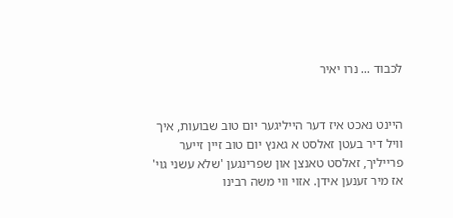לכבוד ... נרו יאיר


היינט נאכט איז דער הייליגער יום טוב שבועות, איך וויל דיר בעטן זאלסט א גאנץ יום טוב זיין זייער פרייליך, זאלסט טאנצן און שפרינגען 'שלא עשני גוי' אז מיר זענען אידן. אזוי ווי משה רבינו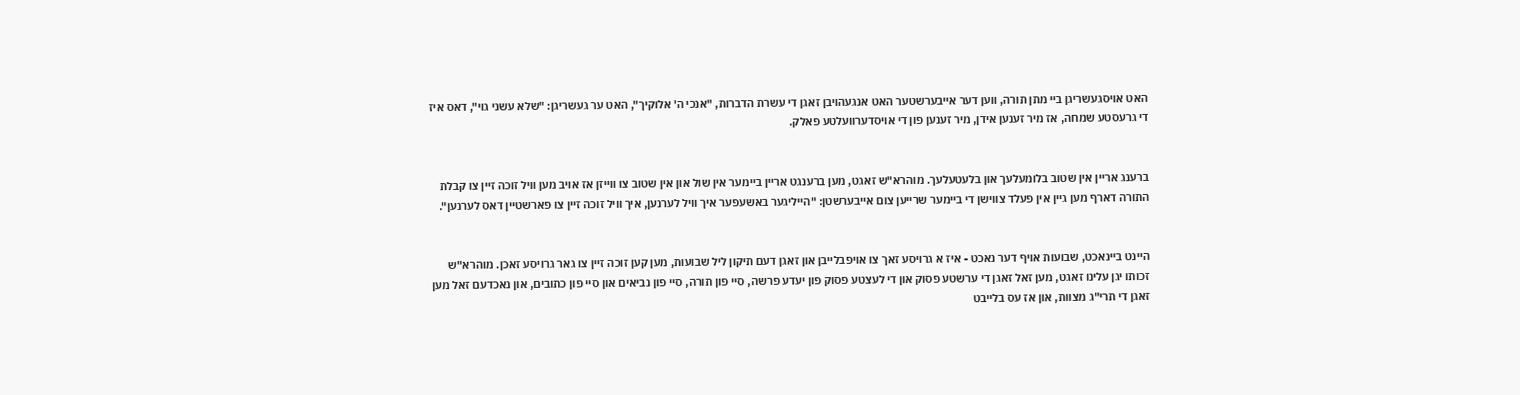האט אויסגעשריגן ביי מתן תורה, ווען דער אייבערשטער האט אנגעהויבן זאגן די עשרת הדברות, "אנכי ה' אלוקיך", האט ער געשריגן: "שלא עשני גוי", דאס איז די גרעסטע שמחה, אז מיר זענען אידן, מיר זענען פון די אויסדערוועלטע פאלק.


ברענג אריין אין שטוב בלומעלעך און בלעטעלעך. מוהרא"ש זאגט, מען ברענגט אריין ביימער אין שול און אין שטוב צו ווייזן אז אויב מען וויל זוכה זיין צו קבלת התורה דארף מען גיין אין פעלד צווישן די ביימער שרייען צום אייבערשטן: "הייליגער באשעפער איך וויל לערנען, איך וויל זוכה זיין צו פארשטיין דאס לערנען".


היינט ביינאכט, שבועות אויף דער נאכט - איז א גרויסע זאך צו אויפבלייבן און זאגן דעם תיקון ליל שבועות, מען קען זוכה זיין צו גאר גרויסע זאכן. מוהרא"ש זכותו יגן עלינו זאגט, מען זאל זאגן די ערשטע פסוק און די לעצטע פסוק פון יעדע פרשה, סיי פון תורה, סיי פון נביאים און סיי פון כתובים, און נאכדעם זאל מען זאגן די תרי"ג מצוות, און אז עס בלייבט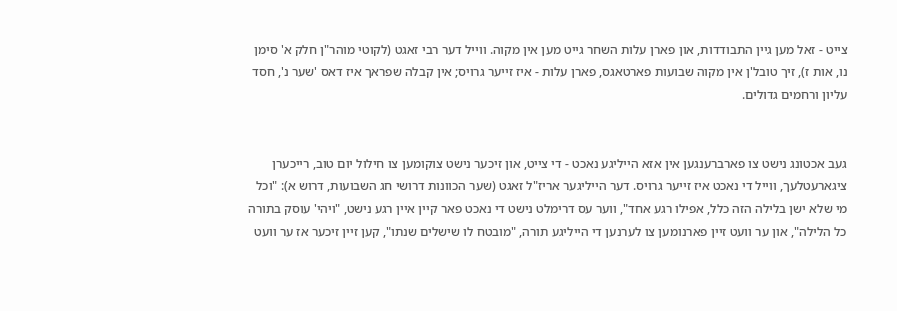צייט - זאל מען גיין התבודדות, און פארן עלות השחר גייט מען אין מקוה. ווייל דער רבי זאגט (לקוטי מוהר"ן חלק א' סימן נו, אות ז), זיך טובל'ן אין מקוה שבועות פארטאגס, פארן עלות - איז זייער גרויס; אין קבלה שפראך איז דאס 'שער נ', חסד עליון ורחמים גדולים.


געב אכטונג נישט צו פארברענגען אין אזא הייליגע נאכט - די צייט, און זיכער נישט צוקומען צו חילול יום טוב, רייכערן ציגארעטלעך, ווייל די נאכט איז זייער גרויס. דער הייליגער אריז"ל זאגט (שער הכוונות דרושי חג השבועות, דרוש א): "וכל מי שלא ישן בלילה הזה כלל, אפילו רגע אחד", ווער עס דרימלט נישט די נאכט פאר קיין איין רגע נישט, "ויהי' עוסק בתורה כל הלילה", און ער וועט זיין פארנומען צו לערנען די הייליגע תורה, "מובטח לו שישלים שנתו", קען זיין זיכער אז ער וועט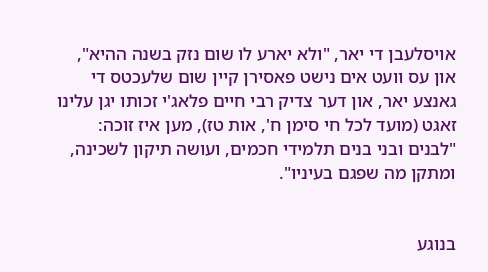אויסלעבן די יאר, "ולא יארע לו שום נזק בשנה ההיא", און עס וועט אים נישט פאסירן קיין שום שלעכטס די גאנצע יאר, און דער צדיק רבי חיים פלאג'י זכותו יגן עלינו זאגט (מועד לכל חי סימן ח', אות טז), מען איז זוכה: "לבנים ובני בנים תלמידי חכמים, ועושה תיקון לשכינה, ומתקן מה שפגם בעיניו".


בנוגע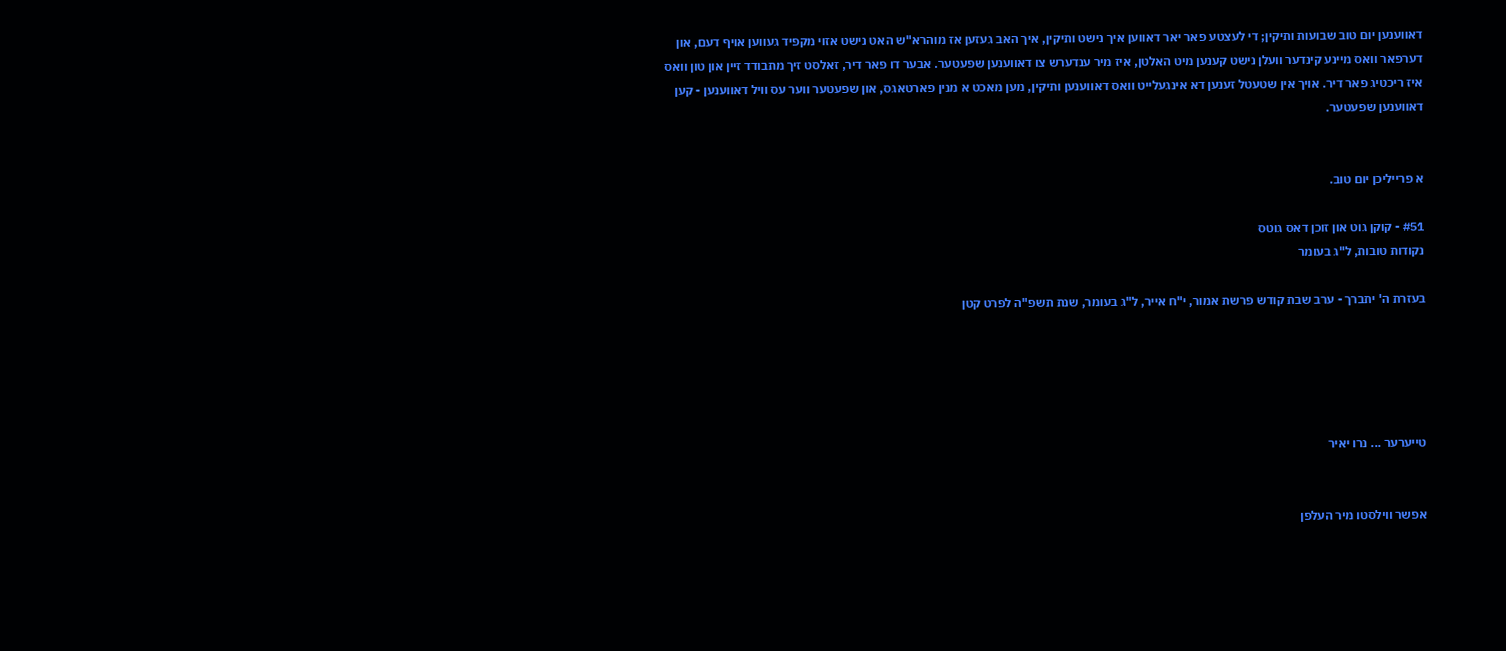דאווענען יום טוב שבועות ותיקין; די לעצטע פאר יאר דאווען איך נישט ותיקין, איך האב געזען אז מוהרא"ש האט נישט אזוי מקפיד געווען אויף דעם, און דערפאר וואס מיינע קינדער וועלן נישט קענען מיט האלטן, איז מיר ענדערש צו דאווענען שפעטער. אבער דו פאר דיר, זאלסט זיך מתבודד זיין און טון וואס איז ריכטיג פאר דיר. אויך אין שטעטל זענען דא אינגעלייט וואס דאווענען ותיקין, מען מאכט א מנין פארטאגס, און שפעטער ווער עס וויל דאווענען - קען דאווענען שפעטער.


א פרייליכן יום טוב.

#51 - קוקן גוט און זוכן דאס גוטס
נקודות טובות, ל"ג בעומר

בעזרת ה' יתברך - ערב שבת קודש פרשת אמור, י"ח אייר, ל"ג בעומר, שנת תשפ"ה לפרט קטן





טייערער ... נרו יאיר


אפשר ווילסטו מיר העלפן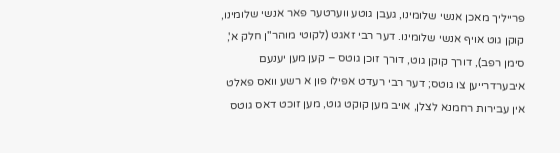פרייליך מאכן אנשי שלומינו, געבן גוטע ווערטער פאר אנשי שלומינו, קוקן גוט אויף אנשי שלומינו. דער רבי זאגט (לקוטי מוהר"ן חלק א', סימן רפב), דורך קוקן גוט, דורך זוכן גוטס – קען מען יענעם איבערדרייען צו גוטס; דער רבי רעדט אפילו פון א רשע וואס פאלט אין עבירות רחמנא לצלן, אויב מען קוקט גוט, מען זוכט דאס גוטס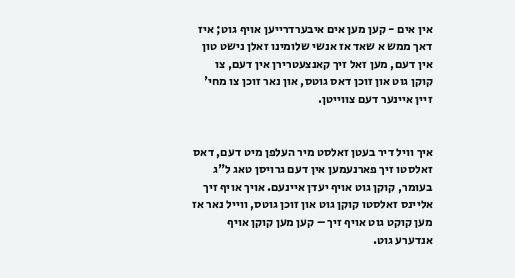אין אים - קען מען אים איבערדרייען אויף גוט; איז דאך ממש א שאד אז אנשי שלומינו זאלן נישט טון אין דעם, מען זאל זיך קאנצעטרירן אין דעם, צו קוקן גוט און זוכן דאס גוטס, און נאר זוכן צו מחי' זיין איינער דעם צווייטן.


איך וויל דיר בעטן זאלסט מיר העלפן מיט דעם, דאס זאלסטו זיך פארנעמען אין דעם גרויסן טאג ל"ג בעומר, קוקן גוט אויף יעדן איינעם. אויך אויף זיך אליינס זאלסטו קוקן גוט און זוכן גוטס, ווייל נאר אז מען קוקט גוט אויף זיך – קען מען קוקן אויף אנדערע גוט.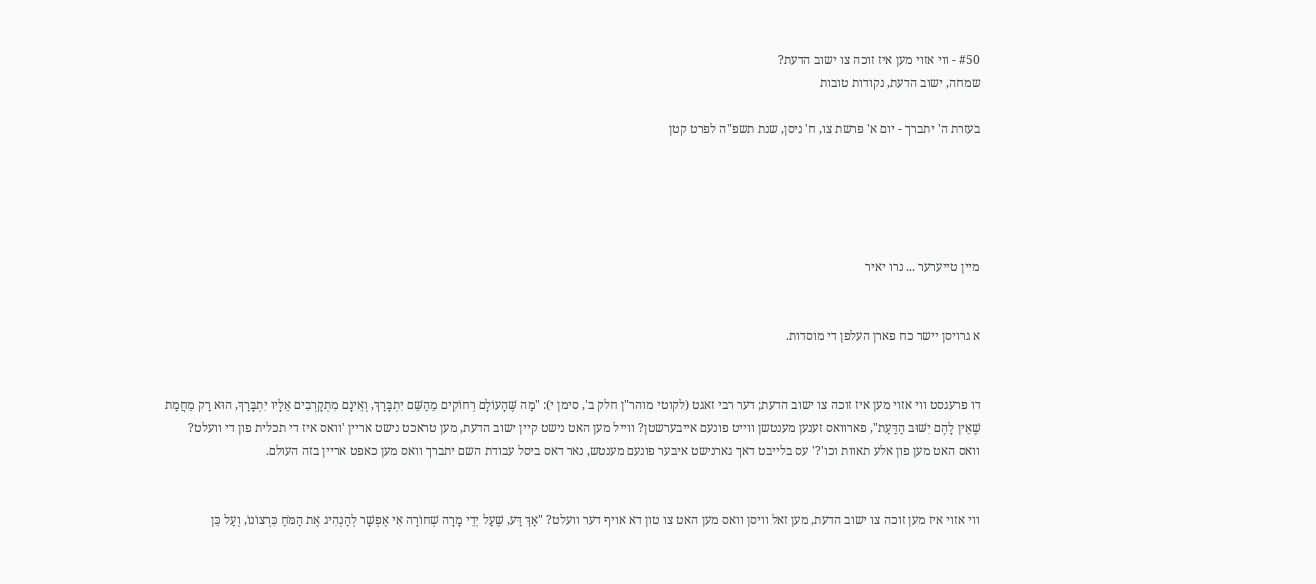#50 - ווי אזוי מען איז זוכה צו ישוב הדעת?
שמחה, ישוב הדעת, נקודות טובות

בעזרת ה' יתברך - יום א' פרשת צו, ח' ניסן, שנת תשפ"ה לפרט קטן





מיין טייערער ... נרו יאיר


א גרויסן יישר כח פארן העלפן די מוסדות.


דו פרעגסט ווי אזוי מען איז זוכה צו ישוב הדעת; דער רבי זאגט (לקוטי מוהר"ן חלק ב', סימן י): "מַה שֶּׁהָעוֹלָם רְחוֹקִים מֵהַשֵּׁם יִתְבָּרַךְ, וְאֵינָם מִתְקָרְבִים אֵלָיו יִתְבָּרַךְ, הוּא רַק מֵחֲמַת שֶׁאֵין לָהֶם יִשּׁוּב הַדַּעַת", פארוואס זענען מענטשן ווייט פונעם אייבערשטן? ווייל מען האט נישט קיין ישוב הדעת, מען טראכט נישט אריין 'וואס איז די תכלית פון די וועלט? וואס האט מען פון אלע תאוות וכו'?' עס בלייבט דאך גארנישט איבער פונעם מענטש, נאר דאס ביסל עבודת השם יתברך וואס מען כאפט אריין בזה העולם.


ווי אזוי איז מען זוכה צו ישוב הדעת, מען זאל וויסן וואס מען האט צו טון דא אויף דער וועלט? "אַךְ דַּע, שֶׁעַל יְדֵי מָרָה שְׁחוֹרָה אִי אֶפְשָׁר לְהַנְהִיג אֶת הַמֹּחַ כִּרְצוֹנוֹ, וְעַל כֵּן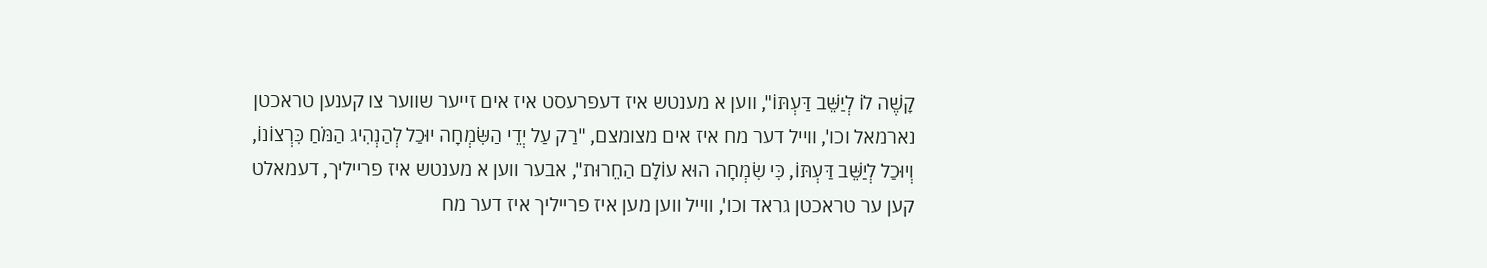קָשֶׁה לוֹ לְיַשֵּׁב דַּעְתּוֹ", ווען א מענטש איז דעפרעסט איז אים זייער שווער צו קענען טראכטן נארמאל וכו', ווייל דער מח איז אים מצומצם, "רַק עַל יְדֵי הַשִּׂמְחָה יוּכַל לְהַנְהִיג הַמֹּחַ כִּרְצוֹנוֹ, וְיוּכַל לְיַשֵּׁב דַּעְתּוֹ, כִּי שִׂמְחָה הוּא עוֹלָם הַחֵרוּת", אבער ווען א מענטש איז פרייליך, דעמאלט קען ער טראכטן גראד וכו', ווייל ווען מען איז פרייליך איז דער מח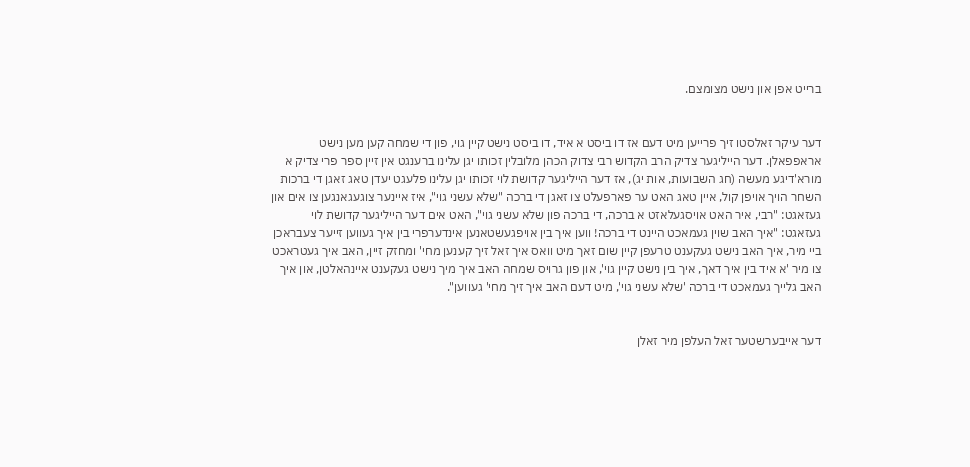ברייט אפן און נישט מצומצם.


דער עיקר זאלסטו זיך פרייען מיט דעם אז דו ביסט א איד, דו ביסט נישט קיין גוי, פון די שמחה קען מען נישט אראפפאלן. דער הייליגער צדיק הרב הקדוש רבי צדוק הכהן מלובלין זכותו יגן עלינו ברענגט אין זיין ספר פרי צדיק א מורא'דיגע מעשה (חג השבועות, אות יג), אז דער הייליגער קדושת לוי זכותו יגן עלינו פלעגט יעדן טאג זאגן די ברכות השחר הויך אויפן קול, איין טאג האט ער פארפעלט צו זאגן די ברכה "שלא עשני גוי", איז איינער צוגעגאנגען צו אים און געזאגט: "רבי, איר האט אויסגעלאזט א ברכה, די ברכה פון שלא עשני גוי", האט אים דער הייליגער קדושת לוי געזאגט: "איך האב שוין געמאכט היינט די ברכה! ווען איך בין אויפגעשטאנען אינדערפרי בין איך געווען זייער צעבראכן ביי מיר, איך האב נישט געקענט טרעפן קיין שום זאך מיט וואס איך זאל זיך קענען מחי' ומחזק זיין, האב איך געטראכט צו מיר 'א איד בין איך דאך, איך בין נישט קיין גוי', און פון גרויס שמחה האב איך מיך נישט געקענט איינהאלטן, און איך האב גלייך געמאכט די ברכה 'שלא עשני גוי', מיט דעם האב איך זיך מחי' געווען".


דער אייבערשטער זאל העלפן מיר זאלן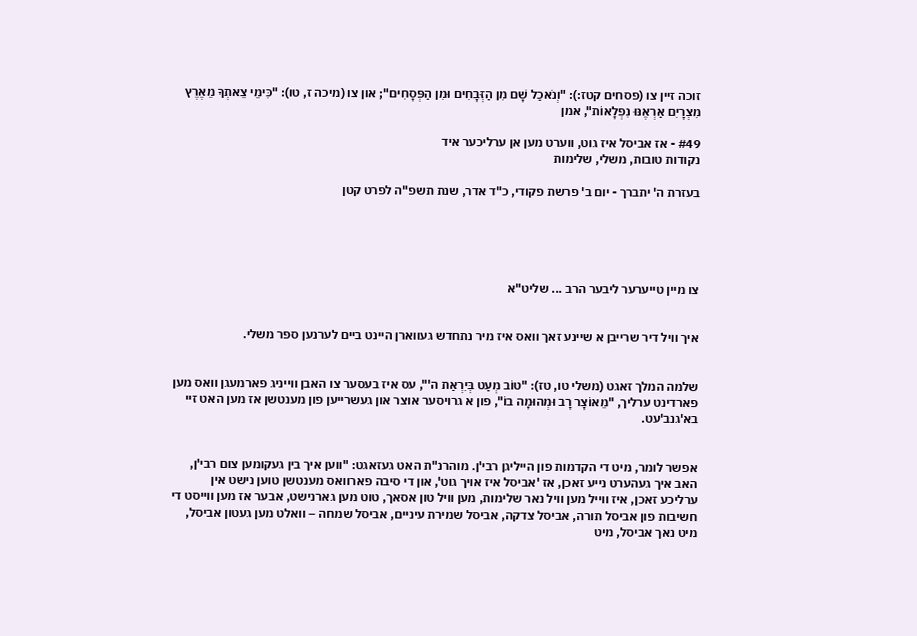זוכה זיין צו (פסחים קטז:): "וְנֹאכַל שָׁם מִן הַזְּבָחִים וּמִן הַפְּסָחִים"; און צו (מיכה ז, טו): "כִּימֵי צֵאתְךָ מֵאֶרֶץ מִצְרָיִם אַרְאֶנּוּ נִפְלָאוֹת", אמן

#49 - אז אביסל איז גוט, ווערט מען אן ערליכער איד
נקודות טובות, משלי, שלימות

בעזרת ה' יתברך - יום ב' פרשת פקודי, כ"ד אדר, שנת תשפ"ה לפרט קטן





צו מיין טייערער ליבער הרב ... שליט"א


איך וויל דיר שרייבן א שיינע זאך וואס איז מיר נתחדש געווארן היינט ביים לערנען ספר משלי.


שלמה המלך זאגט (משלי טו, טז): "טוֹב מְעַט בְּיִרְאַת ה'", עס איז בעסער צו האבן ווייניג פארמעגן וואס מען פארדינט ערליך, "מֵאוֹצָר רָב וּמְהוּמָה בוֹ", פון א גרויסער אוצר און געשרייען פון מענטשן אז מען האט זיי בא'גנב'עט.


אפשר לומר, מיט די הקדמות פון הייליגן רבי'ן. מוהרנ"ת האט געזאגט: "ווען איך בין געקומען צום רבי'ן, האב איך געהערט נייע זאכן, אז 'אביסל איז אויך גוט', און די סיבה פארוואס מענטשן טוען נישט אין ערליכע זאכן, איז ווייל מען וויל נאר שלימות, מען וויל טון אסאך, טוט מען גארנישט, אבער אז מען ווייסט די חשיבות פון אביסל תורה, אביסל צדקה, אביסל שמירת עיניים, אביסל שמחה – וואלט מען געטון אביסל, מיט נאך אביסל, מיט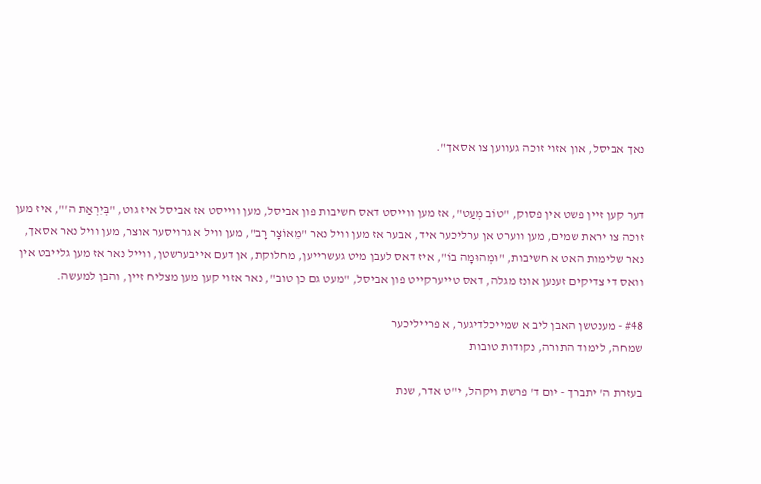נאך אביסל, און אזוי זוכה געווען צו אסאך".


דער קען זיין פשט אין פסוק, "טוֹב מְעַט", אז מען ווייסט דאס חשיבות פון אביסל, מען ווייסט אז אביסל איז גוט, "בְּיִרְאַת ה'", איז מען זוכה צו יראת שמים, מען ווערט אן ערליכער איד, אבער אז מען וויל נאר "מֵאוֹצָר רָב", מען וויל א גרויסער אוצר, מען וויל נאר אסאך, נאר שלימות האט א חשיבות, "וּמְהוּמָה בוֹ", איז דאס לעבן מיט געשרייען, מחלוקת, אן דעם אייבערשטן, ווייל נאר אז מען גלייבט אין וואס די צדיקים זענען אונז מגלה, דאס טייערקייט פון אביסל, "מעט גם כן טוב", נאר אזוי קען מען מצליח זיין, והבן למעשה.

#48 - מענטשן האבן ליב א שמייכלדיגער, א פרייליכער
שמחה, לימוד התורה, נקודות טובות

בעזרת ה' יתברך - יום ד' פרשת ויקהל, י"ט אדר, שנת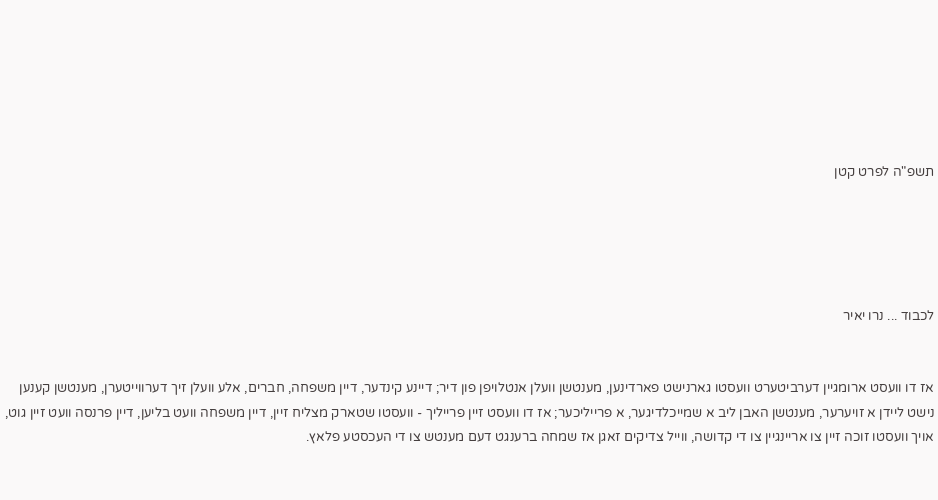תשפ"ה לפרט קטן





לכבוד ... נרו יאיר


אז דו וועסט ארומגיין דערביטערט וועסטו גארנישט פארדינען, מענטשן וועלן אנטלויפן פון דיר; דיינע קינדער, דיין משפחה, חברים, אלע וועלן זיך דערווייטערן, מענטשן קענען נישט ליידן א זויערער, מענטשן האבן ליב א שמייכלדיגער, א פרייליכער; אז דו וועסט זיין פרייליך - וועסטו שטארק מצליח זיין, דיין משפחה וועט בליען, דיין פרנסה וועט זיין גוט, אויך וועסטו זוכה זיין צו אריינגיין צו די קדושה, ווייל צדיקים זאגן אז שמחה ברענגט דעם מענטש צו די העכסטע פלאץ.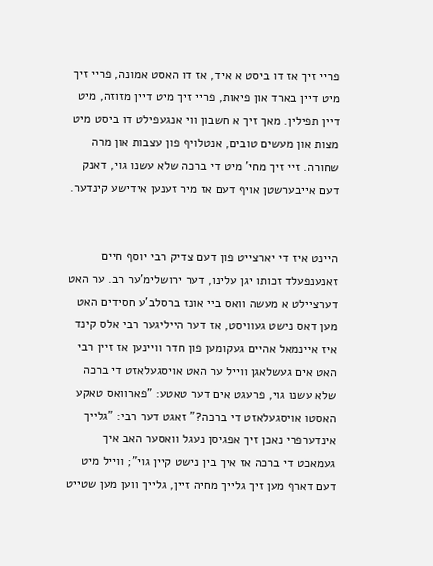פריי זיך אז דו ביסט א איד, אז דו האסט אמונה, פריי זיך מיט דיין בארד און פיאות, פריי זיך מיט דיין מזוזה, מיט דיין תפילין. מאך זיך א חשבון ווי אנגעפילט דו ביסט מיט מצות און מעשים טובים, אנטלויף פון עצבות און מרה שחורה. זיי זיך מחי' מיט די ברכה שלא עשנו גוי, דאנק דעם אייבערשטן אויף דעם אז מיר זענען אידישע קינדער.


היינט איז די יארצייט פון דעם צדיק רבי יוסף חיים זאנענפעלד זכותו יגן עלינו, דער ירושלימ'ער רב. ער האט דערציילט א מעשה וואס ביי אונז ברסלב'ע חסידים האט מען דאס נישט געוויסט, אז דער הייליגער רבי אלס קינד איז איינמאל אהיים געקומען פון חדר וויינען אז זיין רבי האט אים געשלאגן ווייל ער האט אויסגעלאזט די ברכה שלא עשנו גוי, פרעגט אים דער טאטע: "פארוואס טאקע האסטו אויסגעלאזט די ברכה?" זאגט דער רבי: "גלייך אינדערפרי נאכן זיך אפגיסן נעגל וואסער האב איך געמאכט די ברכה אז איך בין נישט קיין גוי"; ווייל מיט דעם דארף מען זיך גלייך מחיה זיין, גלייך ווען מען שטייט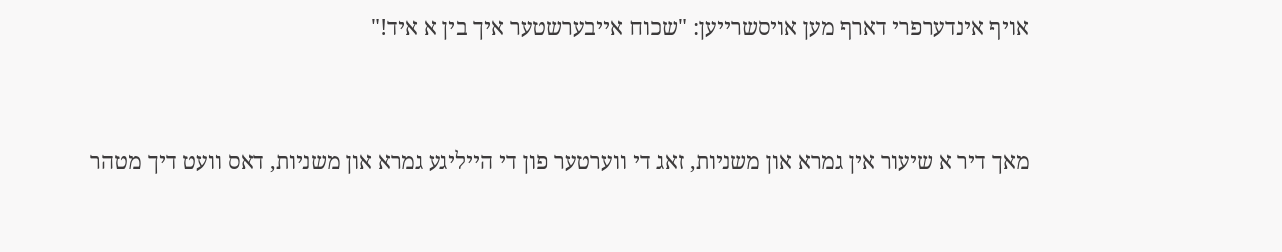אויף אינדערפרי דארף מען אויסשרייען: "שכוח אייבערשטער איך בין א איד!"


מאך דיר א שיעור אין גמרא און משניות, זאג די ווערטער פון די הייליגע גמרא און משניות, דאס וועט דיך מטהר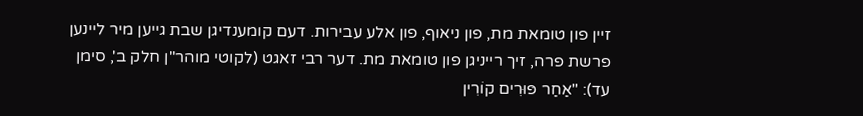זיין פון טומאת מת, פון ניאוף, פון אלע עבירות. דעם קומענדיגן שבת גייען מיר ליינען פרשת פרה, זיך רייניגן פון טומאת מת. דער רבי זאגט (לקוטי מוהר"ן חלק ב', סימן עד): "אַחַר פּוּרִים קוֹרִין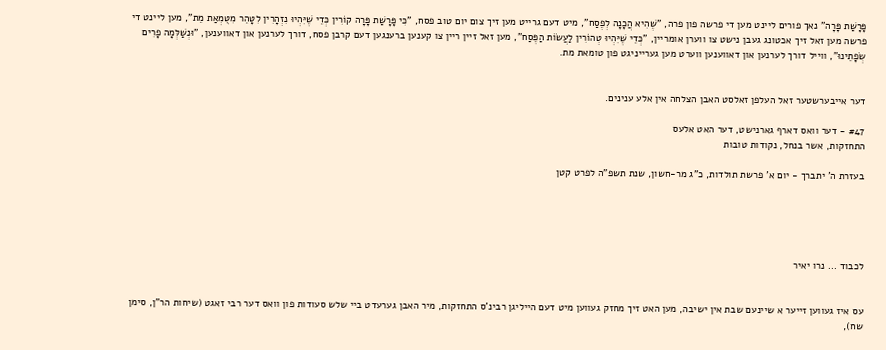פָּרָשַׁת פָּרָה" נאך פורים ליינט מען די פרשה פון פרה, "שֶׁהִיא הֲכָנָה לְפֶסַח", מיט דעם גרייט מען זיך צום יום טוב פסח, "כִּי פָּרָשַׁת פָּרָה קוֹרִין כְּדֵי שֶׁיִּהְיוּ נִזְהָרִין לִטָּהֵר מִטֻּמְאַת מֵת", מען ליינט די פרשה מען זאל זיך אכטונג געבן נישט צו ווערן אומריין, "כְּדֵי שֶׁיִּהְיוּ טְהוֹרִין לַעֲשׂוֹת הַפֶּסַח", מען זאל זיין ריין צו קענען ברענגען דעם קרבן פסח, דורך לערנען און דאווענען, "וּנְשַׁלְּמָה פָרִים שְׂפָתֵינוּ", ווייל דורך לערנען און דאווענען ווערט מען גערייניגט פון טומאת מת.


דער אייבערשטער זאל העלפן זאלסט האבן הצלחה אין אלע ענינים.

#47 - דער וואס דארף גארנישט, דער האט אלעס
התחזקות, אשר בנחל, נקודות טובות

בעזרת ה' יתברך - יום א' פרשת תולדות, כ"ג מר-חשון, שנת תשפ"ה לפרט קטן





לכבוד ... נרו יאיר


עס איז געווען זייער א שיינעם שבת אין ישיבה, מען האט זיך מחזק געווען מיט דעם הייליגן רבינ'ס התחזקות, מיר האבן גערעדט ביי שלש סעודות פון וואס דער רבי זאגט (שיחות הר"ן, סימן שח),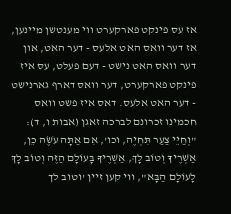אז עס פינקט פארקערט ווי מענטשן מיינען, אז דער וואס האט אלעס - דער האט, און דער וואס האט נישט - דעם פעלט, עס איז פינקט פארקערט, דער וואס דארף גארנישט - דער האט אלעס. דאס איז פשט וואס חכמינו זכרונם לברכה זאגן (אבות ו, ד): "וְחַיֵּי צַעַר תִּחְיֶה, וכו', אִם אַתָּה עֹשֶׂה כֵן, אַשְׁרֶיךָ וְטוֹב לָךְ, אַשְׁרֶיךָ בָּעוֹלָם הַזֶּה וְטוֹב לָךְ לָעוֹלָם הַבָּא", ווי קען זיין 'וטוב לך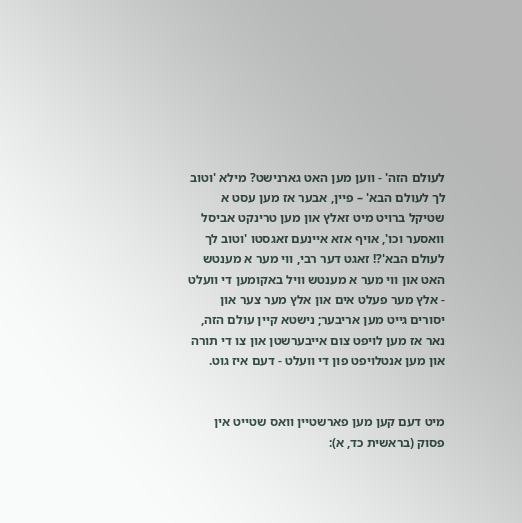לעולם הזה' - ווען מען האט גארנישט? מילא 'וטוב לך לעולם הבא' – פיין, אבער אז מען עסט א שטיקל ברויט מיט זאלץ און מען טרינקט אביסל וואסער וכו', אויף אזא איינעם זאגסטו 'וטוב לך לעולם הבא'?! זאגט דער רבי, ווי מער א מענטש האט און ווי מער א מענטש וויל באקומען די וועלט - אלץ מער פעלט אים און אלץ מער צער און יסורים גייט מען אריבער; נישטא קיין עולם הזה, נאר אז מען לויפט צום אייבערשטן און צו די תורה און מען אנטלויפט פון די וועלט - דעם איז גוט.


מיט דעם קען מען פארשטיין וואס שטייט אין פסוק (בראשית כד, א):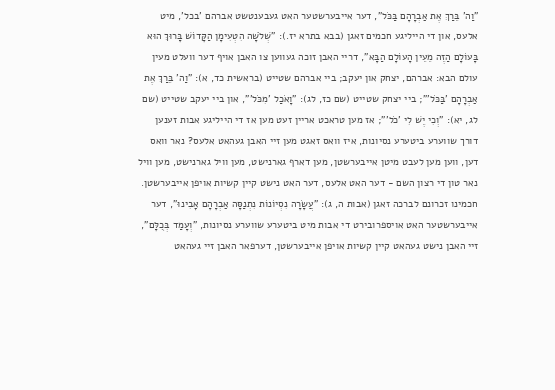"וַה' בֵּרַךְ אֶת אַבְרָהָם בַּכֹּל", דער אייבערשטער האט געבענטשט אברהם 'בכל', מיט אלעס, און די הייליגע חכמים זאגן (בבא בתרא יז.): "שְׁלֹשָׁה הִטְעִימָן הַקָּדוֹשׁ בָּרוּךְ הוּא בָּעוֹלָם הַזֶה מֵעֵין הָעוֹלָם הַבָּא", דריי האבן זוכה געווען צו האבן אויף דער וועלט מעין עולם הבא: אברהם, יצחק און יעקב; ביי אברהם שטייט (בראשית כד, א): "וַה' בֵּרַךְ אֶת אַבְרָהָם 'בַּכֹּל'"; ביי יצחק שטייט (שם כז, לג): "וָאֹכַל 'מִכֹּל'", און ביי יעקב שטייט (שם לג, יא): "וְכִי יֶשׁ לִי 'כֹל'"; אז מען טראכט אריין זעט מען אז די הייליגע אבות זענען דורך שווערע ביטערע נסיונות, איז וואס זאגט מען זיי האבן געהאט אלעס? נאר וואס דען, ווען מען לעבט מיטן אייבערשטן, מען דארף גארנישט, מען וויל גארנישט, מען וויל נאר טון די רצון השם - דער האט אלעס, דער האט נישט קיין קשיות אויפן אייבערשטן. חכמינו זכרונם לברכה זאגן (אבות ה, ג): "עֲשָׂרָה נִסְיוֹנוֹת נִתְנַסָּה אַבְרָהָם אָבִינוּ", דער אייבערשטער האט אויספרובירט די אבות מיט ביטערע שווערע נסיונות, "וְעָמַד בְּכֻלָּם", זיי האבן נישט געהאט קיין קשיות אויפן אייבערשטן, דערפאר האבן זיי געהאט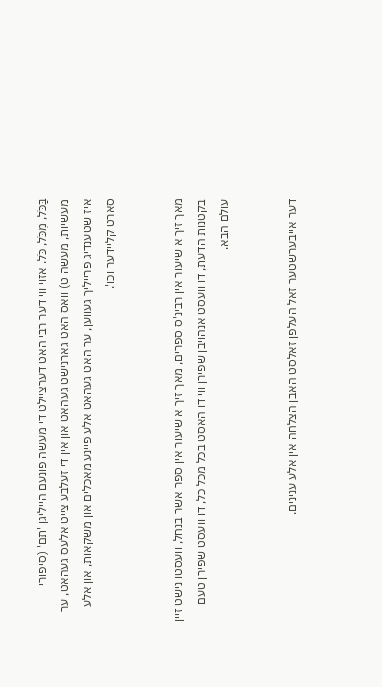בַּכֹּל, מִכֹּל, כֹּל. אזוי ווי דער רבי האט דערציילט די מעשה פונעם הייליגן 'תם' (סיפורי מעשיות, מעשה ט) וואס האט גארנישט געהאט און אין די זעלבע צייט אלעס געהאט, ער איז שטענדיג פרייליך געווען, ער האט געהאט אלע פיינע מאכלים און משקאות, און אלע סארט קליידער וכו'.


מאך זיך א שיעור אין רבינ'ס ספרים, מאך זיך א שיעור אין ספר אשר בנחל, וועסטו נישט זיין בקטנות הדעת, דו וועסט אנהויבן שפירן ווי דו האסט בכל מכל כל, דו וועסט שפירן טעם עולם הבא.


דער אייבערשטער זאל העלפן זאלסט האבן הצלחה אין אלע ענינים.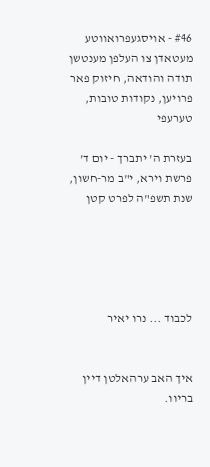#46 - אויסגעפרואווטע מעטאדן צו העלפן מענטשן
תודה והודאה, חיזוק פאר פרויען, נקודות טובות, טערעפי

בעזרת ה' יתברך - יום ד' פרשת וירא, י"ב מר-חשון, שנת תשפ"ה לפרט קטן





לכבוד ... נרו יאיר


איך האב ערהאלטן דיין בריוו.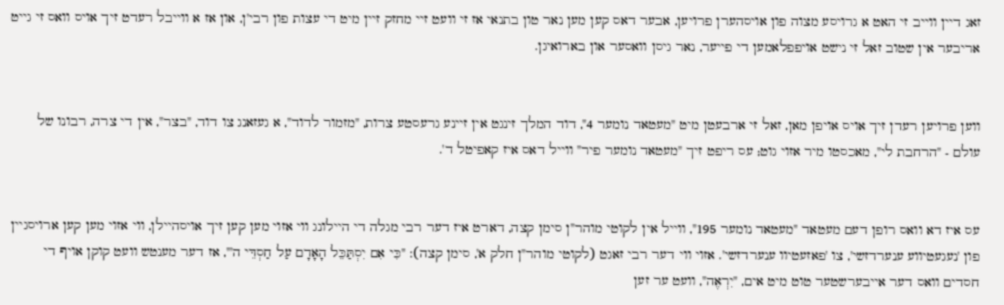זאג דיין ווייב זי האט א גרויסע מצוה פון אויסהערן פרויען, אבער דאס קען מען נאר טון בתנאי אז זי וועט זיי מחזק זיין מיט די עצות פון רבי'ן, און אז א ווייבל רעדט זיך אויס וואס זי גייט אריבער אין שטוב זאל זי נישט אויפפלאמען די פייער, נאר גיסן וואסער און בארואיגן.


ווען פרויען רעדן זיך אויס אויפן מאן, זאל זי ארבעטן מיט "מעטאד נומער 4", דוד המלך זינגט אין זיינע גרעסטע צרות, "מזמור לדוד", א געזאנג צו דוד, "בצר", אין די צרה, רבונו של עולם - "הרחבת לי", מאכסטו מיר אזוי גוט; עס ריפט זיך "מעטאד נומער פיר" ווייל דאס איז קאפיטל ד'.


עס איז דא וואס רופן דעם מעטאד "מעטאד נומער 195", ווייל אין לקוטי מוהר"ן סימן קצה, דארט איז דער רבי מגלה די היילונג ווי אזוי מען קען זיך אויסהיילן, ווי אזוי מען קען ארויסגיין פון 'נעגעטיווע ענערדזשי', צו 'פאזעטיוו ענערדזשי'. אזוי ווי דער רבי זאגט (לקוטי מוהר"ן חלק א', סימן קצה): "כִּי אִם יִסְתַּכֵּל הָאָדָם עַל חַסְדֵּי ה'", אז דער מענטש וועט קוקן אויף די חסדים וואס דער אייבערשטער טוט מיט אים, "יִרְאֶה", וועט ער זען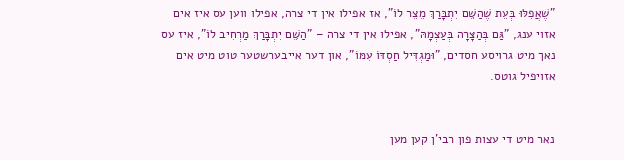"שֶׁאֲפִלּוּ בְּעֵת שֶׁהַשֵּׁם יִתְבָּרַךְ מֵצֵר לוֹ", אז אפילו אין די צרה, אפילו ווען עס איז אים אזוי ענג, "גַּם בְּהַצָּרָה בְּעַצְמָהּ", אפילו אין די צרה – "הַשֵּׁם יִתְבָּרַךְ מַרְחִיב לוֹ", איז עס נאך מיט גרויסע חסדים, "וּמַגְדִּיל חַסְדּוֹ עִמּוֹ", און דער אייבערשטער טוט מיט אים אזויפיל גוטס.


נאר מיט די עצות פון רבי'ן קען מען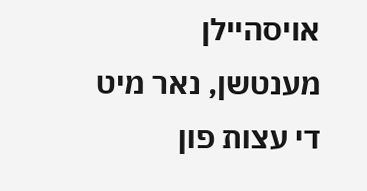אויסהיילן מענטשן, נאר מיט די עצות פון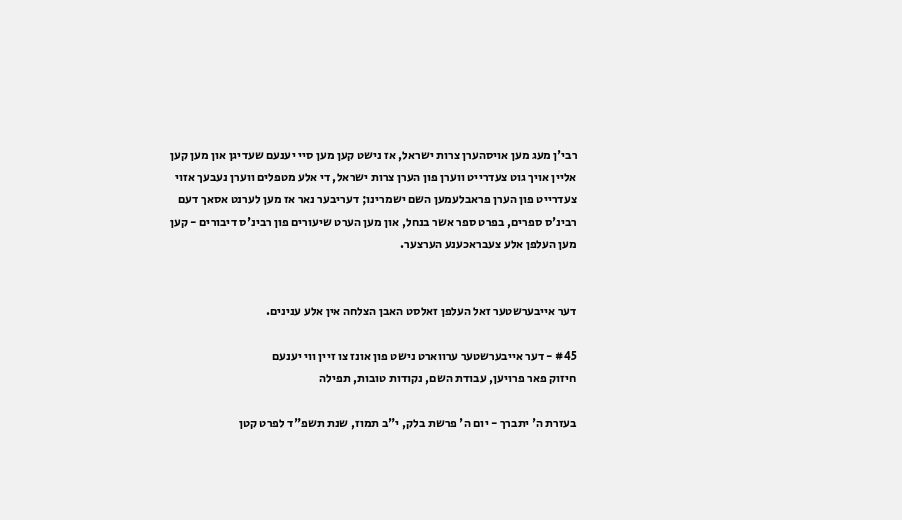רבי'ן מעג מען אויסהערן צרות ישראל, אז נישט קען מען סיי יענעם שעדיגן און מען קען אליין אויך גוט צעדרייט ווערן פון הערן צרות ישראל, די אלע מטפלים ווערן נעבעך אזוי צעדרייט פון הערן פראבלעמען השם ישמרינו; דעריבער נאר אז מען לערנט אסאך דעם רבינ'ס ספרים, בפרט ספר אשר בנחל, און מען הערט שיעורים פון רבינ'ס דיבורים - קען מען העלפן אלע צעבראכענע הערצער.


דער אייבערשטער זאל העלפן זאלסט האבן הצלחה אין אלע ענינים.

#45 - דער אייבערשטער ערווארט נישט פון אונז צו זיין ווי יענעם
חיזוק פאר פרויען, עבודת השם, נקודות טובות, תפילה

בעזרת ה' יתברך - יום ה' פרשת בלק, י"ב תמוז, שנת תשפ"ד לפרט קטן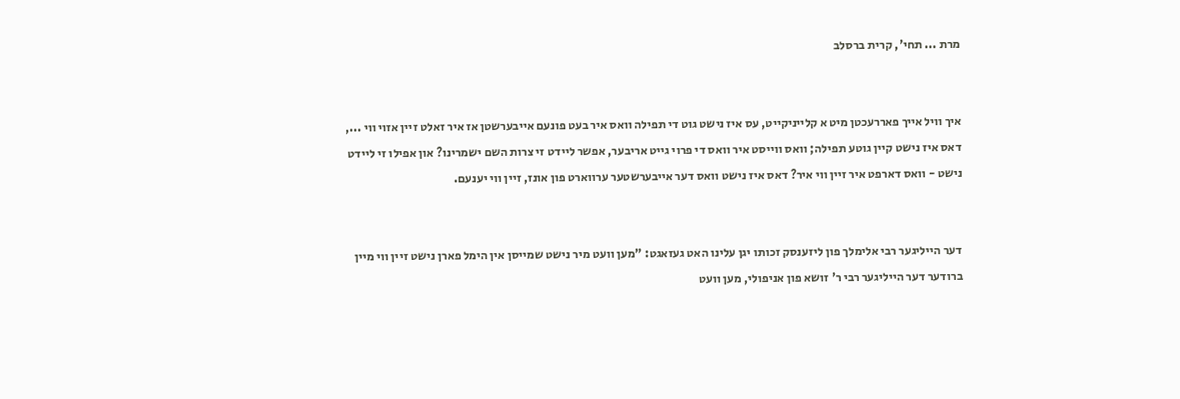מרת ... תחי', קרית ברסלב


איך וויל אייך פאררעכטן מיט א קלייניקייט, עס איז נישט גוט די תפילה וואס איר בעט פונעם אייבערשטן אז איר זאלט זיין אזוי ווי ..., דאס איז נישט קיין גוטע תפילה; וואס ווייסט איר וואס די פרוי גייט אריבער, אפשר ליידט זי צרות השם ישמרינו? און אפילו זי ליידט נישט - וואס דארפט איר זיין ווי איר? דאס איז נישט וואס דער אייבערשטער ערווארט פון אונז, זיין ווי יענעם.


דער הייליגער רבי אלימלך פון ליזענסק זכותו יגן עלינו האט געזאגט: "מען וועט מיר נישט שמייסן אין הימל פארן נישט זיין ווי מיין ברודער דער הייליגער רבי ר' זושא פון אניפולי, מען וועט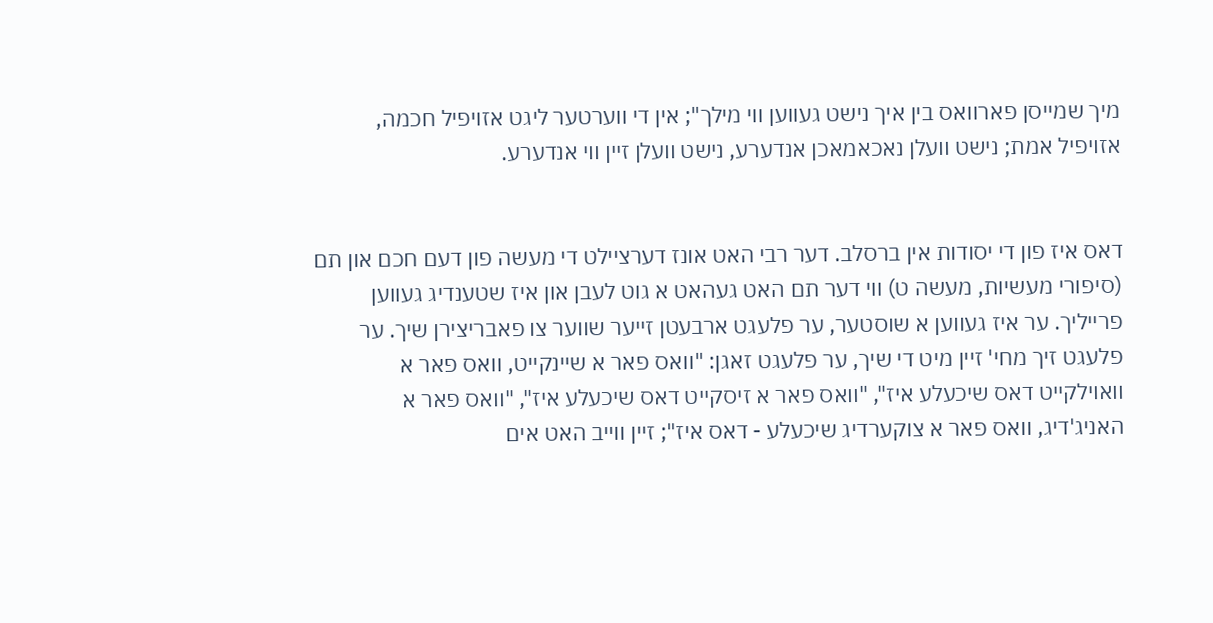מיך שמייסן פארוואס בין איך נישט געווען ווי מילך"; אין די ווערטער ליגט אזויפיל חכמה, אזויפיל אמת; נישט וועלן נאכאמאכן אנדערע, נישט וועלן זיין ווי אנדערע.


דאס איז פון די יסודות אין ברסלב. דער רבי האט אונז דערציילט די מעשה פון דעם חכם און תם (סיפורי מעשיות, מעשה ט) ווי דער תם האט געהאט א גוט לעבן און איז שטענדיג געווען פרייליך. ער איז געווען א שוסטער, ער פלעגט ארבעטן זייער שווער צו פאבריצירן שיך. ער פלעגט זיך מחי' זיין מיט די שיך, ער פלעגט זאגן: "וואס פאר א שיינקייט, וואס פאר א וואוילקייט דאס שיכעלע איז", "וואס פאר א זיסקייט דאס שיכעלע איז", "וואס פאר א האניג'דיג, וואס פאר א צוקערדיג שיכעלע - דאס איז"; זיין ווייב האט אים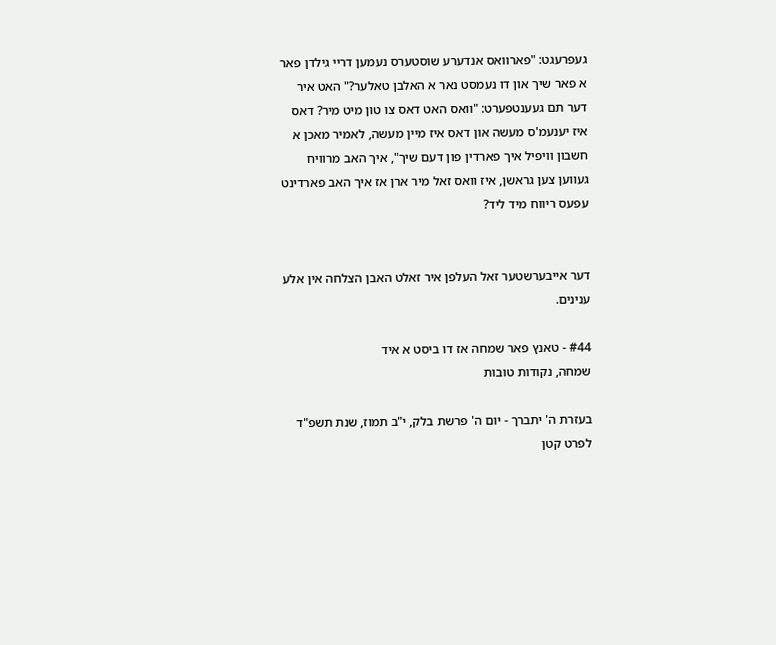געפרעגט: "פארוואס אנדערע שוסטערס נעמען דריי גילדן פאר א פאר שיך און דו נעמסט נאר א האלבן טאלער?" האט איר דער תם געענטפערט: "וואס האט דאס צו טון מיט מיר? דאס איז יענעמ'ס מעשה און דאס איז מיין מעשה, לאמיר מאכן א חשבון וויפיל איך פארדין פון דעם שיך", איך האב מרוויח געווען צען גראשן, איז וואס זאל מיר ארן אז איך האב פארדינט עפעס ריווח מיד ליד?


דער אייבערשטער זאל העלפן איר זאלט האבן הצלחה אין אלע ענינים.

#44 - טאנץ פאר שמחה אז דו ביסט א איד
שמחה, נקודות טובות

בעזרת ה' יתברך - יום ה' פרשת בלק, י"ב תמוז, שנת תשפ"ד לפרט קטן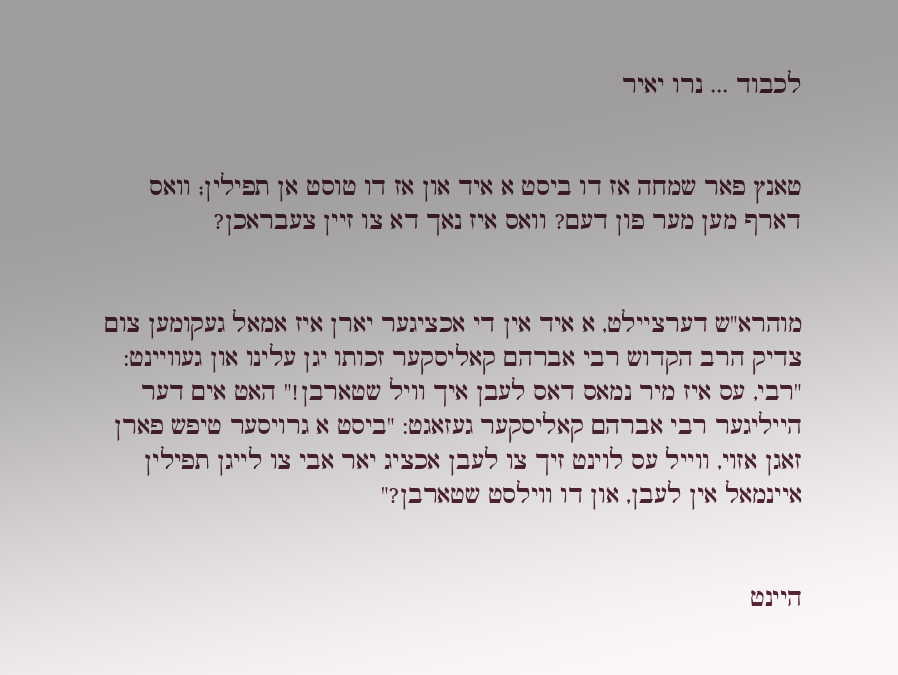לכבוד ... נרו יאיר


טאנץ פאר שמחה אז דו ביסט א איד און אז דו טוסט אן תפילין; וואס דארף מען מער פון דעם? וואס איז נאך דא צו זיין צעבראכן?


מוהרא"ש דערציילט, א איד אין די אכציגער יארן איז אמאל געקומען צום צדיק הרב הקדוש רבי אברהם קאליסקער זכותו יגן עלינו און געוויינט: "רבי, עס איז מיר נמאס דאס לעבן איך וויל שטארבן!" האט אים דער הייליגער רבי אברהם קאליסקער געזאגט: "ביסט א גרויסער טיפש פארן זאגן אזוי, ווייל עס לוינט זיך צו לעבן אכציג יאר אבי צו לייגן תפילין איינמאל אין לעבן, און דו ווילסט שטארבן?"


היינט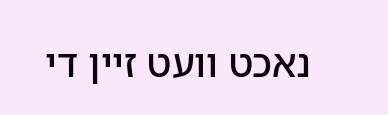נאכט וועט זיין די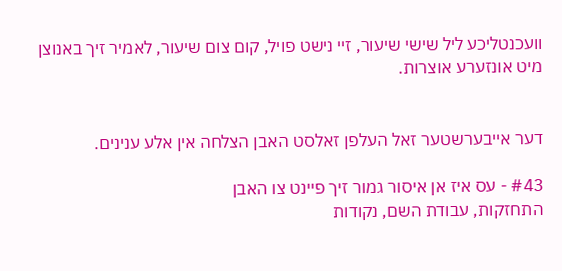וועכנטליכע ליל שישי שיעור, זיי נישט פויל, קום צום שיעור, לאמיר זיך באנוצן מיט אונזערע אוצרות.


דער אייבערשטער זאל העלפן זאלסט האבן הצלחה אין אלע ענינים.

#43 - עס איז אן איסור גמור זיך פיינט צו האבן
התחזקות, עבודת השם, נקודות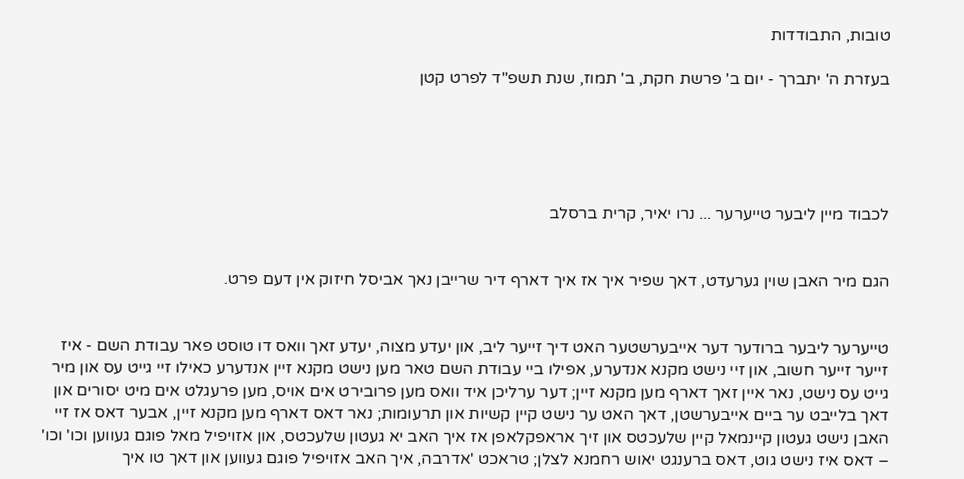טובות, התבודדות

בעזרת ה' יתברך - יום ב' פרשת חקת, ב' תמוז, שנת תשפ"ד לפרט קטן





לכבוד מיין ליבער טייערער ... נרו יאיר, קרית ברסלב


הגם מיר האבן שוין גערעדט, דאך שפיר איך אז איך דארף דיר שרייבן נאך אביסל חיזוק אין דעם פרט.


טייערער ליבער ברודער דער אייבערשטער האט דיך זייער ליב, און יעדע מצוה, יעדע זאך וואס דו טוסט פאר עבודת השם - איז זייער זייער חשוב, און זיי נישט מקנא אנדערע, אפילו ביי עבודת השם טאר מען נישט מקנא זיין אנדערע כאילו זיי גייט עס און מיר גייט עס נישט, נאר איין זאך דארף מען מקנא זיין; דער ערליכן איד וואס מען פרובירט אים אויס, מען פרעגלט אים מיט יסורים און דאך בלייבט ער ביים אייבערשטן, דאך האט ער נישט קיין קשיות און תרעומות; נאר דאס דארף מען מקנא זיין, אבער דאס אז זיי האבן נישט געטון קיינמאל קיין שלעכטס און זיך אראפקלאפן אז איך האב יא געטון שלעכטס, און אזויפיל מאל פוגם געווען וכו' וכו' – דאס איז נישט גוט, דאס ברענגט יאוש רחמנא לצלן; טראכט 'אדרבה, איך האב אזויפיל פוגם געווען און דאך טו איך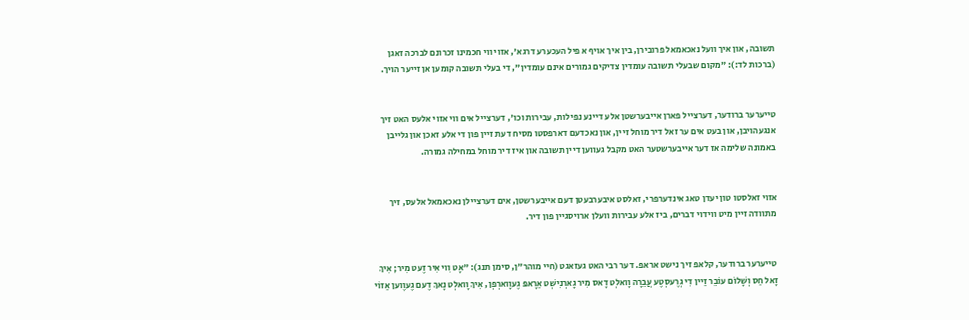תשובה, און איך וועל נאכאמאל פרובירן, בין איך אויף א פיל העכערע דרגא', אזוי ווי חכמינו זכרונם לברכה זאגן (ברכות לד:): "מקום שבעלי תשובה עומדין צדיקים גמורים אינם עומדין", די בעלי תשובה קומען אן זייער הויך.


טייערער ברודער, דערצייל פארן אייבערשטן אלע דיינע נפילות, עבירות וכו', דערצייל אים ווי אזוי אלעס האט זיך אנגעהויבן, און בעט אים ער זאל דיר מוחל זיין, און נאכדעם דארפסטו מסיח דעת זיין פון די אלע זאכן און גלייבן באמונה שלימה אז דער אייבערשטער האט מקבל געווען דיין תשובה און איז דיר מוחל במחילה גמורה.


אזוי זאלסטו טון יעדן טאג אינדערפרי, זאלסט איבערבעטן דעם אייבערשטן, אים דערציילן נאכאמאל אלעס, זיך מתוודה זיין מיט ווידוי דברים, ביז אלע עבירות וועלן ארויסגיין פון דיר.


טייערער ברודער, קלאפ זיך נישט אראפ. דער רבי האט געזאגט (חיי מוהר"ן, סימן תנג): "אָט וִוי אִיר זֶעט מִיר; אִיךְ זָאל חַס וְשָׁלוֹם עוֹבֵר זַיין דִי גְרֶעסְטֶע עֲבֵרָה וָואלְט דָאס מִיר גָארְנִישְׁט אַרָאפּ גֶעוָוארְפְן, אִיךְ וָואלְט נָאךְ דֶעם גֶעוֶוען אַזוֹי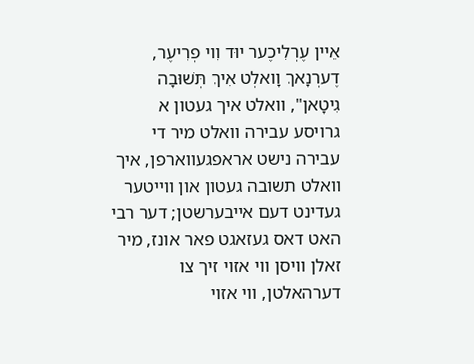אֵיין עֶרְלִיכֶער יוּד וִוי פְרִיעֶר, דֶערְנָאךְ וָואלְט אִיךְ תְּשׁוּבָה גִיטָאן", וואלט איך געטון א גרויסע עבירה וואלט מיר די עבירה נישט אראפגעווארפן, איך וואלט תשובה געטון און ווייטער געדינט דעם אייבערשטן; דער רבי האט דאס געזאגט פאר אונז, מיר זאלן וויסן ווי אזוי זיך צו דערהאלטן, ווי אזוי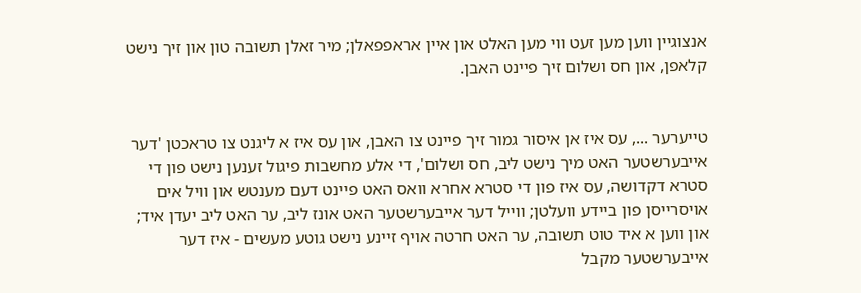אנצוגיין ווען מען זעט ווי מען האלט און איין אראפפאלן; מיר זאלן תשובה טון און זיך נישט קלאפן, און חס ושלום זיך פיינט האבן.


טייערער ..., עס איז אן איסור גמור זיך פיינט צו האבן, און עס איז א ליגנט צו טראכטן 'דער אייבערשטער האט מיך נישט ליב, חס ושלום', די אלע מחשבות פיגול זענען נישט פון די סטרא דקדושה, עס איז פון די סטרא אחרא וואס האט פיינט דעם מענטש און וויל אים אויסרייסן פון ביידע וועלטן; ווייל דער אייבערשטער האט אונז ליב, ער האט ליב יעדן איד; און ווען א איד טוט תשובה, ער האט חרטה אויף זיינע נישט גוטע מעשים - איז דער אייבערשטער מקבל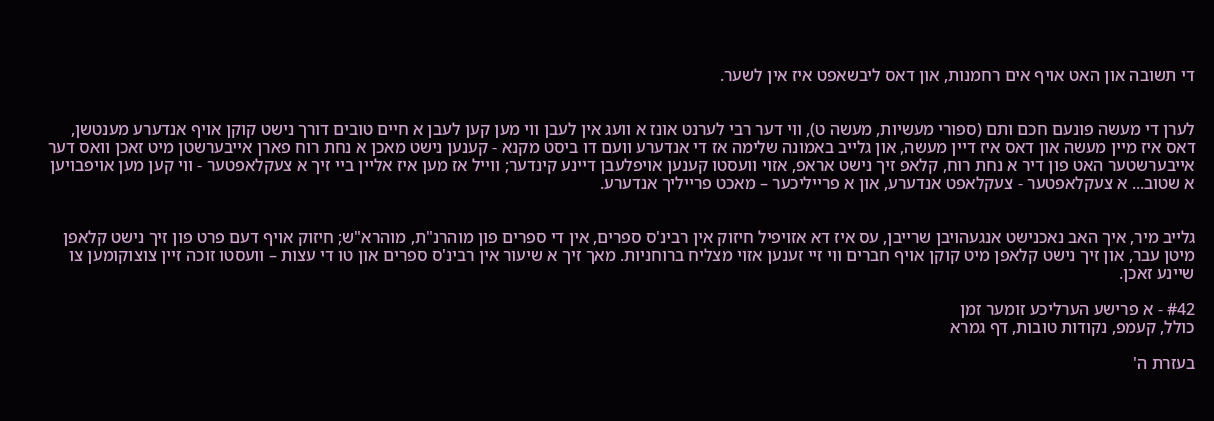די תשובה און האט אויף אים רחמנות, און דאס ליבשאפט איז אין לשער.


לערן די מעשה פונעם חכם ותם (ספורי מעשיות, מעשה ט), ווי דער רבי לערנט אונז א וועג אין לעבן ווי מען קען לעבן א חיים טובים דורך נישט קוקן אויף אנדערע מענטשן, דאס איז מיין מעשה און דאס איז דיין מעשה, און גלייב באמונה שלימה אז די אנדערע וועם דו ביסט מקנא - קענען נישט מאכן א נחת רוח פארן אייבערשטן מיט זאכן וואס דער אייבערשטער האט פון דיר א נחת רוח, קלאפ זיך נישט אראפ, אזוי וועסטו קענען אויפלעבן דיינע קינדער; ווייל אז מען איז אליין ביי זיך א צעקלאפטער - ווי קען מען אויפבויען א שטוב... א צעקלאפטער - צעקלאפט אנדערע, און א פרייליכער – מאכט פרייליך אנדערע.


גלייב מיר, איך האב נאכנישט אנגעהויבן שרייבן, עס איז דא אזויפיל חיזוק אין רבינ'ס ספרים, אין די ספרים פון מוהרנ"ת, מוהרא"ש; חיזוק אויף דעם פרט פון זיך נישט קלאפן מיטן עבר, און זיך נישט קלאפן מיט קוקן אויף חברים ווי זיי זענען אזוי מצליח ברוחניות. מאך זיך א שיעור אין רבינ'ס ספרים און טו די עצות – וועסטו זוכה זיין צוצוקומען צו שיינע זאכן.

#42 - א פרישע הערליכע זומער זמן
כולל, קעמפ, נקודות טובות, דף גמרא

בעזרת ה'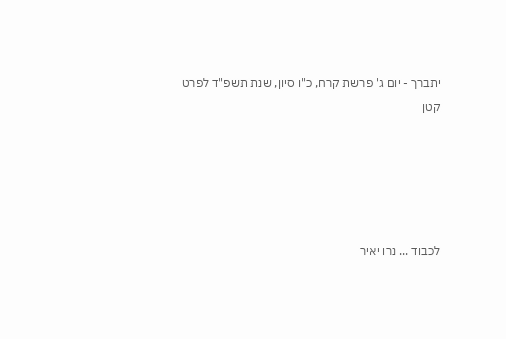יתברך - יום ג' פרשת קרח, כ"ו סיון, שנת תשפ"ד לפרט קטן





לכבוד ... נרו יאיר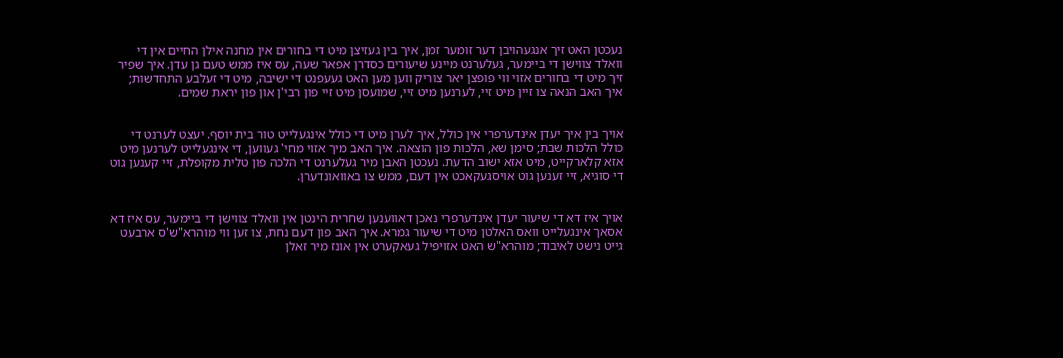נעכטן האט זיך אנגעהויבן דער זומער זמן, איך בין געזיצן מיט די בחורים אין מחנה אילן החיים אין די וואלד צווישן די ביימער, געלערנט מיינע שיעורים כסדרן אפאר שעה, עס איז ממש טעם גן עדן. איך שפיר זיך מיט די בחורים אזוי ווי פופצן יאר צוריק ווען מען האט געעפנט די ישיבה, מיט די זעלבע התחדשות; איך האב הנאה צו זיין מיט זיי, לערנען מיט זיי, שמועסן מיט זיי פון רבי'ן און פון יראת שמים.


אויך בין איך יעדן אינדערפרי אין כולל, איך לערן מיט די כולל אינגעלייט טור בית יוסף. יעצט לערנט די כולל הלכות שבת; סימן שא, הלכות פון הוצאה. איך האב מיך אזוי מחי' געווען, די אינגעלייט לערנען מיט אזא קלארקייט, מיט אזא ישוב הדעת. נעכטן האבן מיר געלערנט די הלכה פון טלית מקופלת, זיי קענען גוט די סוגיא, זיי זענען גוט אויסגעקאכט אין דעם, ממש צו באוואונדערן.


אויך איז דא די שיעור יעדן אינדערפרי נאכן דאווענען שחרית הינטן אין וואלד צווישן די ביימער, עס איז דא אסאך אינגעלייט וואס האלטן מיט די שיעור גמרא. איך האב פון דעם נחת, צו זען ווי מוהרא"ש'ס ארבעט גייט נישט לאיבוד; מוהרא"ש האט אזויפיל געאקערט אין אונז מיר זאלן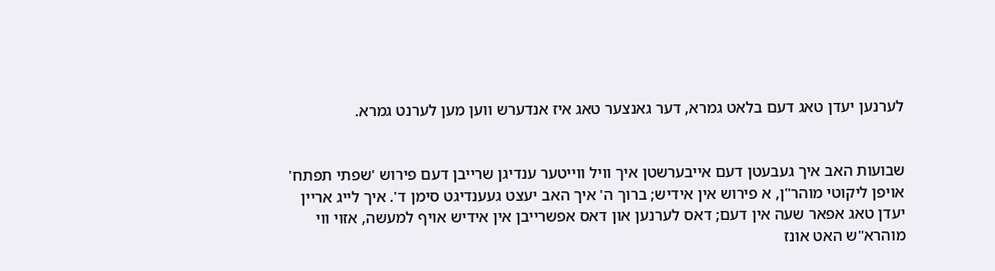לערנען יעדן טאג דעם בלאט גמרא, דער גאנצער טאג איז אנדערש ווען מען לערנט גמרא.


שבועות האב איך געבעטן דעם אייבערשטן איך וויל ווייטער ענדיגן שרייבן דעם פירוש 'שפתי תפתח' אויפן ליקוטי מוהר"ן, א פירוש אין אידיש; ברוך ה' איך האב יעצט געענדיגט סימן ד'. איך לייג אריין יעדן טאג אפאר שעה אין דעם; דאס לערנען און דאס אפשרייבן אין אידיש אויף למעשה, אזוי ווי מוהרא"ש האט אונז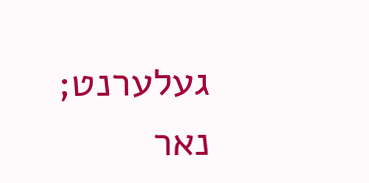געלערנט; נאר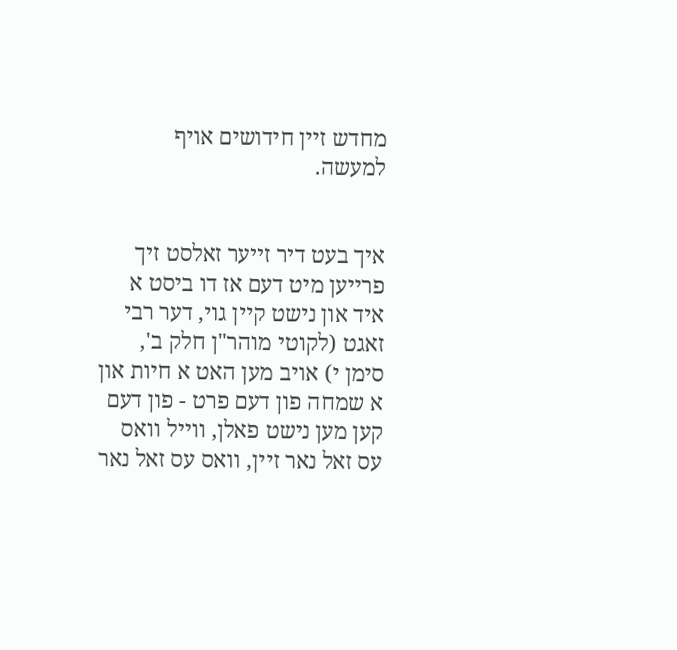מחדש זיין חידושים אויף למעשה.


איך בעט דיר זייער זאלסט זיך פרייען מיט דעם אז דו ביסט א איד און נישט קיין גוי, דער רבי זאגט (לקוטי מוהר"ן חלק ב', סימן י) אויב מען האט א חיות און א שמחה פון דעם פרט - פון דעם קען מען נישט פאלן, ווייל וואס עס זאל נאר זיין, וואס עס זאל נאר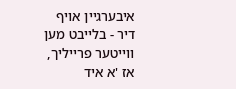איבערגיין אויף דיר - בלייבט מען ווייטער פרייליך, אז 'א איד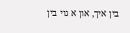בין איך, און א גוי בין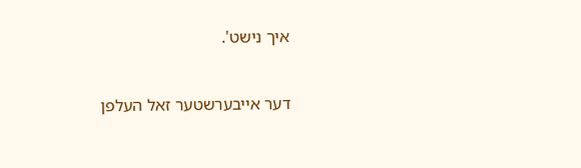איך נישט'.


דער אייבערשטער זאל העלפן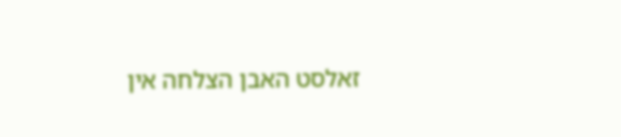זאלסט האבן הצלחה אין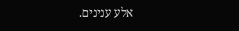אלע ענינים.